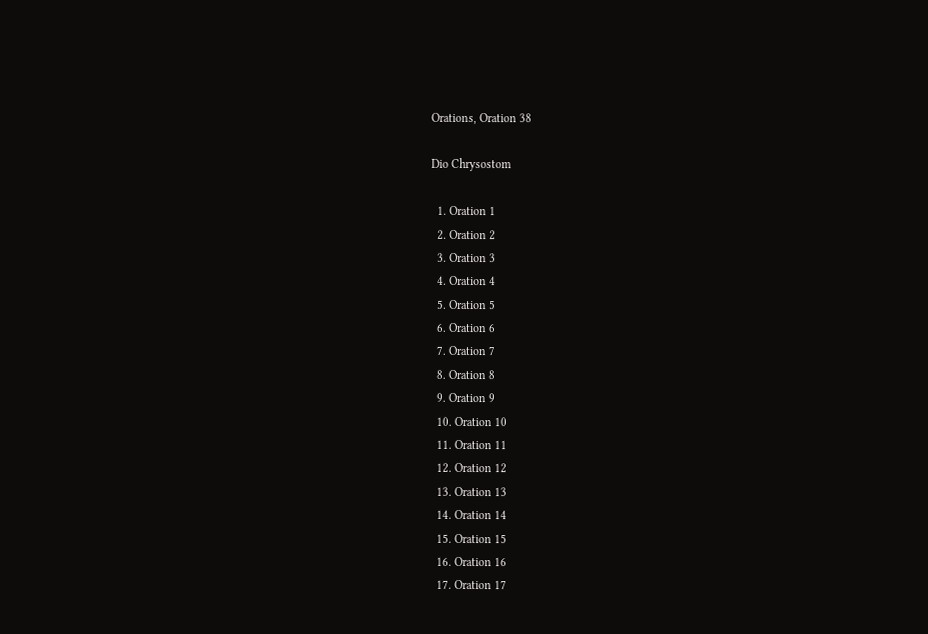Orations, Oration 38

Dio Chrysostom

  1. Oration 1
  2. Oration 2
  3. Oration 3
  4. Oration 4
  5. Oration 5
  6. Oration 6
  7. Oration 7
  8. Oration 8
  9. Oration 9
  10. Oration 10
  11. Oration 11
  12. Oration 12
  13. Oration 13
  14. Oration 14
  15. Oration 15
  16. Oration 16
  17. Oration 17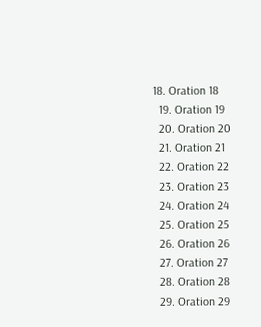18. Oration 18
  19. Oration 19
  20. Oration 20
  21. Oration 21
  22. Oration 22
  23. Oration 23
  24. Oration 24
  25. Oration 25
  26. Oration 26
  27. Oration 27
  28. Oration 28
  29. Oration 29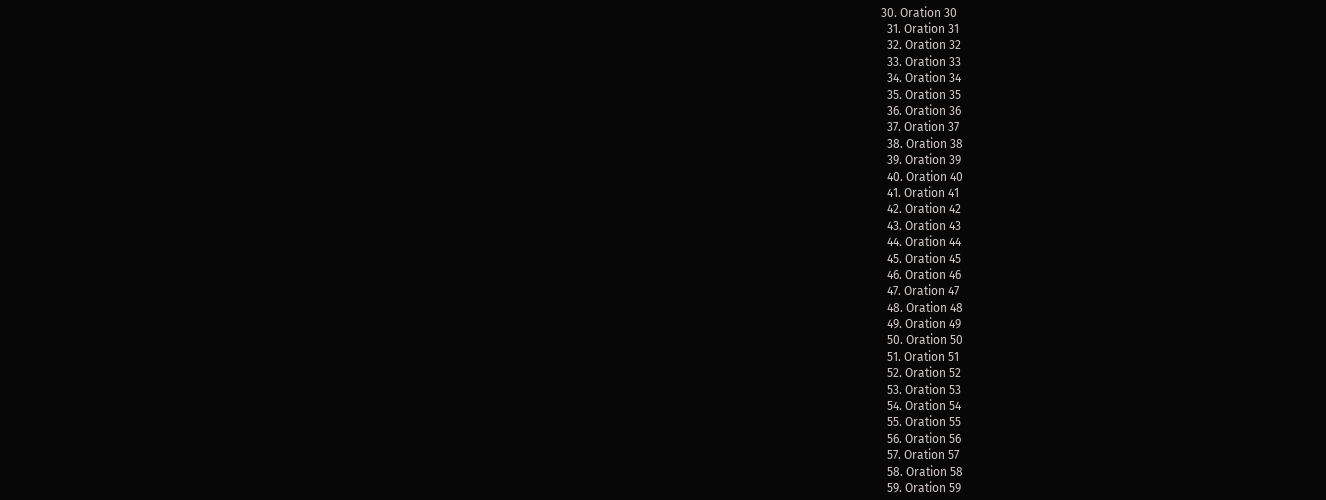30. Oration 30
  31. Oration 31
  32. Oration 32
  33. Oration 33
  34. Oration 34
  35. Oration 35
  36. Oration 36
  37. Oration 37
  38. Oration 38
  39. Oration 39
  40. Oration 40
  41. Oration 41
  42. Oration 42
  43. Oration 43
  44. Oration 44
  45. Oration 45
  46. Oration 46
  47. Oration 47
  48. Oration 48
  49. Oration 49
  50. Oration 50
  51. Oration 51
  52. Oration 52
  53. Oration 53
  54. Oration 54
  55. Oration 55
  56. Oration 56
  57. Oration 57
  58. Oration 58
  59. Oration 59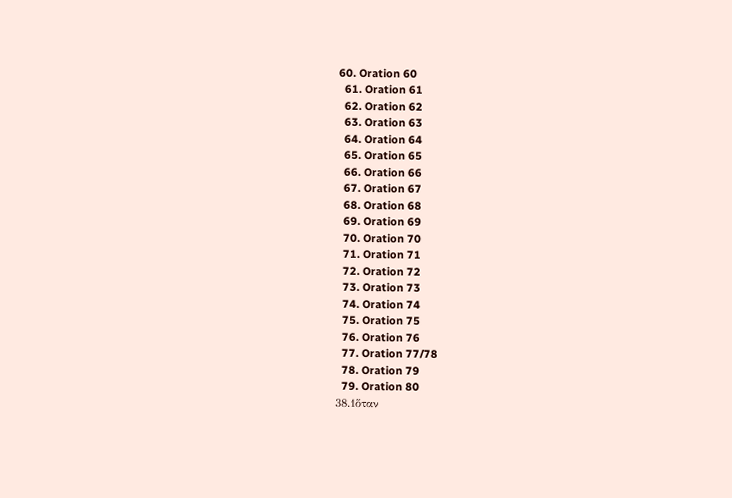60. Oration 60
  61. Oration 61
  62. Oration 62
  63. Oration 63
  64. Oration 64
  65. Oration 65
  66. Oration 66
  67. Oration 67
  68. Oration 68
  69. Oration 69
  70. Oration 70
  71. Oration 71
  72. Oration 72
  73. Oration 73
  74. Oration 74
  75. Oration 75
  76. Oration 76
  77. Oration 77/78
  78. Oration 79
  79. Oration 80
38.1ὅταν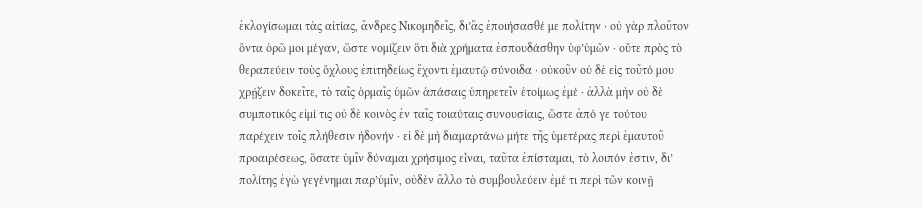ἐκλογίσωμαι τὰς αἰτίας, ἄνδρες Νικομηδεῖς, δι’ἃς ἐποιήσασθέ με πολίτην · οὐ γὰρ πλοῦτον ὄντα ὁρῶ μοι μέγαν, ὥστε νομίζειν ὅτι διὰ χρήματα ἐσπουδάσθην ὑφ’ὑμῶν · οὔτε πρὸς τὸ θεραπεύειν τοὺς ὄχλους ἐπιτηδείως ἔχοντι ἐμαυτῷ σύνοιδα · οὐκοῦν οὐ δὲ εἰς τοῦτό μου χρῄζειν δοκεῖτε, τὸ ταῖς ὁρμαῖς ὑμῶν ἁπάσαις ὑπηρετεῖν ἑτοίμως ἐμέ · ἀλλὰ μὴν οὐ δὲ συμποτικός εἰμί τις οὐ δὲ κοινὸς ἐν ταῖς τοιαύταις συνουσίαις, ὥστε ἀπό γε τούτου παρέχειν τοῖς πλήθεσιν ἡδονήν · εἰ δὲ μὴ διαμαρτάνω μήτε τῆς ὑμετέρας περὶ ἐμαυτοῦ προαιρέσεως, ὅσατε ὑμῖν δύναμαι χρήσιμος εἶναι, ταῦτα ἐπίσταμαι, τὸ λοιπόν ἐστιν, δι’ πολίτης ἐγὼ γεγένημαι παρ’ὑμῖν, οὐδὲν ἄλλο τὸ συμβουλεύειν ἐμέ τι περὶ τῶν κοινῇ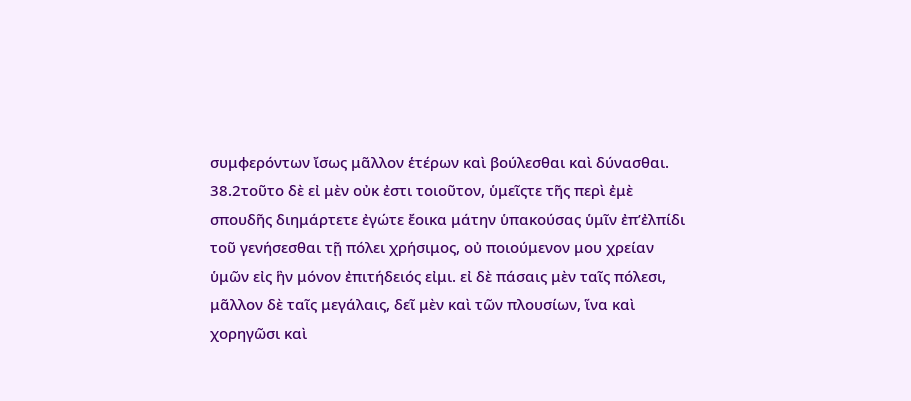συμφερόντων ἴσως μᾶλλον ἑτέρων καὶ βούλεσθαι καὶ δύνασθαι.
38.2τοῦτο δὲ εἰ μὲν οὐκ ἐστι τοιοῦτον, ὑμεῖςτε τῆς περὶ ἐμὲ σπουδῆς διημάρτετε ἐγώτε ἔοικα μάτην ὑπακούσας ὑμῖν ἐπ’ἐλπίδι τοῦ γενήσεσθαι τῇ πόλει χρήσιμος, οὐ ποιούμενον μου χρείαν ὑμῶν εἰς ἣν μόνον ἐπιτήδειός εἰμι. εἰ δὲ πάσαις μὲν ταῖς πόλεσι, μᾶλλον δὲ ταῖς μεγάλαις, δεῖ μὲν καὶ τῶν πλουσίων, ἵνα καὶ χορηγῶσι καὶ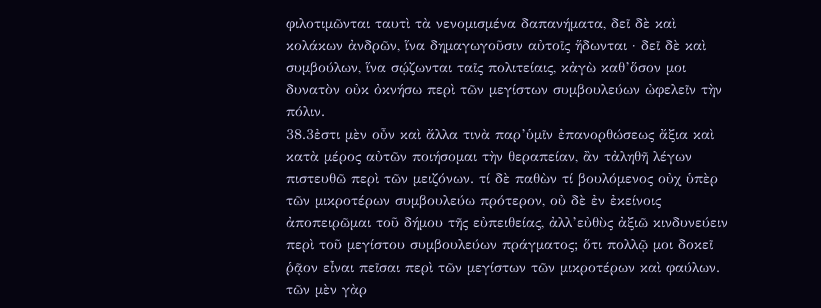φιλοτιμῶνται ταυτὶ τὰ νενομισμένα δαπανήματα, δεῖ δὲ καὶ κολάκων ἀνδρῶν, ἵνα δημαγωγοῦσιν αὐτοῖς ἥδωνται · δεῖ δὲ καὶ συμβούλων, ἵνα σῴζωνται ταῖς πολιτείαις, κἀγὼ καθ’ὅσον μοι δυνατὸν οὐκ ὀκνήσω περὶ τῶν μεγίστων συμβουλεύων ὠφελεῖν τὴν πόλιν.
38.3ἐστι μὲν οὖν καὶ ἄλλα τινὰ παρ’ὑμῖν ἐπανορθώσεως ἄξια καὶ κατὰ μέρος αὐτῶν ποιήσομαι τὴν θεραπείαν, ἂν τἀληθῆ λέγων πιστευθῶ περὶ τῶν μειζόνων. τί δὲ παθὼν τί βουλόμενος οὐχ ὑπὲρ τῶν μικροτέρων συμβουλεύω πρότερον, οὐ δὲ ἐν ἐκείνοις ἀποπειρῶμαι τοῦ δήμου τῆς εὐπειθείας, ἀλλ’εὐθὺς ἀξιῶ κινδυνεύειν περὶ τοῦ μεγίστου συμβουλεύων πράγματος; ὅτι πολλῷ μοι δοκεῖ ῥᾷον εἶναι πεῖσαι περὶ τῶν μεγίστων τῶν μικροτέρων καὶ φαύλων. τῶν μὲν γὰρ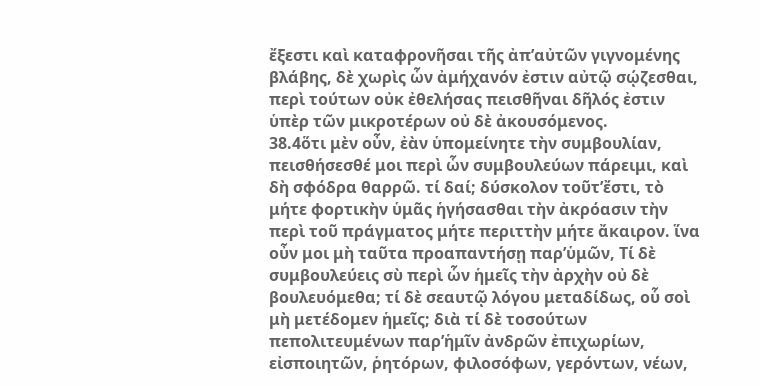ἔξεστι καὶ καταφρονῆσαι τῆς ἀπ’αὐτῶν γιγνομένης βλάβης, δὲ χωρὶς ὧν ἀμήχανόν ἐστιν αὐτῷ σῴζεσθαι, περὶ τούτων οὐκ ἐθελήσας πεισθῆναι δῆλός ἐστιν ὑπὲρ τῶν μικροτέρων οὐ δὲ ἀκουσόμενος.
38.4ὅτι μὲν οὖν, ἐὰν ὑπομείνητε τὴν συμβουλίαν, πεισθήσεσθέ μοι περὶ ὧν συμβουλεύων πάρειμι, καὶ δὴ σφόδρα θαρρῶ. τί δαί; δύσκολον τοῦτ’ἔστι, τὸ μήτε φορτικὴν ὑμᾶς ἡγήσασθαι τὴν ἀκρόασιν τὴν περὶ τοῦ πράγματος μήτε περιττὴν μήτε ἄκαιρον. ἵνα οὖν μοι μὴ ταῦτα προαπαντήσῃ παρ’ὑμῶν, Τί δὲ συμβουλεύεις σὺ περὶ ὧν ἡμεῖς τὴν ἀρχὴν οὐ δὲ βουλευόμεθα; τί δὲ σεαυτῷ λόγου μεταδίδως, οὗ σοὶ μὴ μετέδομεν ἡμεῖς; διὰ τί δὲ τοσούτων πεπολιτευμένων παρ’ἡμῖν ἀνδρῶν ἐπιχωρίων, εἰσποιητῶν, ῥητόρων, φιλοσόφων, γερόντων, νέων,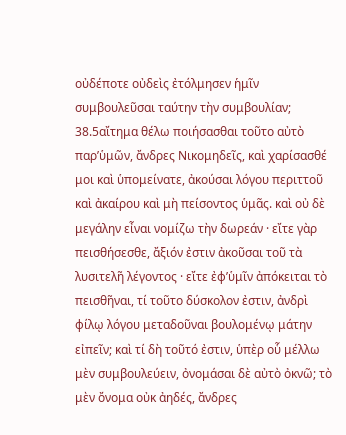οὐδέποτε οὐδεὶς ἐτόλμησεν ἡμῖν συμβουλεῦσαι ταύτην τὴν συμβουλίαν;
38.5αἴτημα θέλω ποιήσασθαι τοῦτο αὐτὸ παρ’ὑμῶν, ἄνδρες Νικομηδεῖς, καὶ χαρίσασθέ μοι καὶ ὑπομείνατε, ἀκούσαι λόγου περιττοῦ καὶ ἀκαίρου καὶ μὴ πείσοντος ὑμᾶς. καὶ οὐ δὲ μεγάλην εἶναι νομίζω τὴν δωρεάν · εἴτε γὰρ πεισθήσεσθε, ἄξιόν ἐστιν ἀκοῦσαι τοῦ τὰ λυσιτελῆ λέγοντος · εἴτε ἐφ’ὑμῖν ἀπόκειται τὸ πεισθῆναι, τί τοῦτο δύσκολον ἐστιν, ἀνδρὶ φίλῳ λόγου μεταδοῦναι βουλομένῳ μάτην εἰπεῖν; καὶ τί δὴ τοῦτό ἐστιν, ὑπὲρ οὗ μέλλω μὲν συμβουλεύειν, ὀνομάσαι δὲ αὐτὸ ὀκνῶ; τὸ μὲν ὄνομα οὐκ ἀηδές, ἄνδρες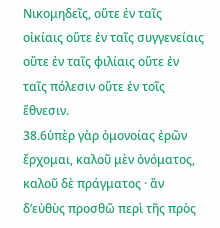Νικομηδεῖς, οὔτε ἐν ταῖς οἰκίαις οὔτε ἐν ταῖς συγγενείαις οὔτε ἐν ταῖς φιλίαις οὔτε ἐν ταῖς πόλεσιν οὔτε ἐν τοῖς ἔθνεσιν.
38.6ὑπὲρ γὰρ ὁμονοίας ἐρῶν ἔρχομαι, καλοῦ μὲν ὀνόματος, καλοῦ δὲ πράγματος · ἂν δ’εὐθὺς προσθῶ περὶ τῆς πρὸς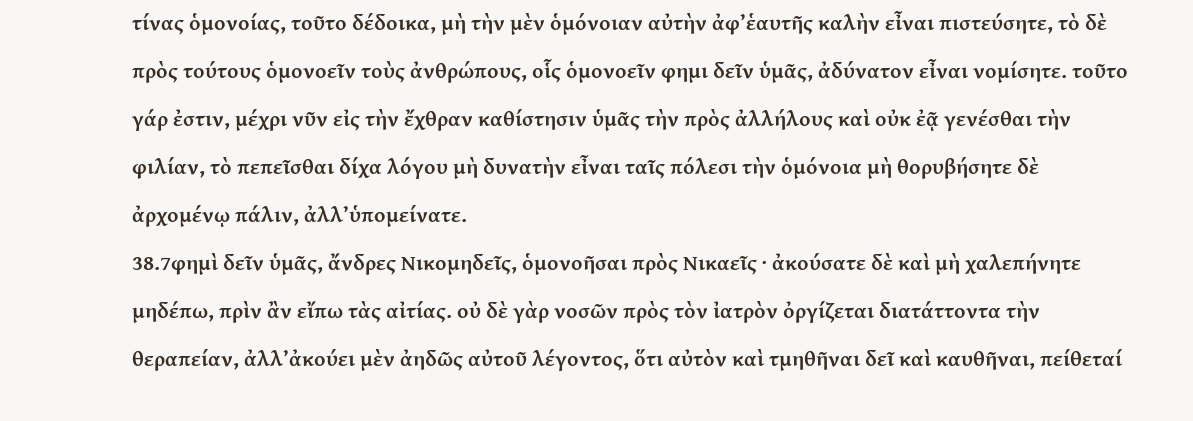τίνας ὁμονοίας, τοῦτο δέδοικα, μὴ τὴν μὲν ὁμόνοιαν αὐτὴν ἀφ’ἑαυτῆς καλὴν εἶναι πιστεύσητε, τὸ δὲ πρὸς τούτους ὁμονοεῖν τοὺς ἀνθρώπους, οἷς ὁμονοεῖν φημι δεῖν ὑμᾶς, ἀδύνατον εἶναι νομίσητε. τοῦτο γάρ ἐστιν, μέχρι νῦν εἰς τὴν ἔχθραν καθίστησιν ὑμᾶς τὴν πρὸς ἀλλήλους καὶ οὐκ ἐᾷ γενέσθαι τὴν φιλίαν, τὸ πεπεῖσθαι δίχα λόγου μὴ δυνατὴν εἶναι ταῖς πόλεσι τὴν ὁμόνοια μὴ θορυβήσητε δὲ ἀρχομένῳ πάλιν, ἀλλ’ὑπομείνατε.
38.7φημὶ δεῖν ὑμᾶς, ἄνδρες Νικομηδεῖς, ὁμονοῆσαι πρὸς Νικαεῖς · ἀκούσατε δὲ καὶ μὴ χαλεπήνητε μηδέπω, πρὶν ἂν εἴπω τὰς αἰτίας. οὐ δὲ γὰρ νοσῶν πρὸς τὸν ἰατρὸν ὀργίζεται διατάττοντα τὴν θεραπείαν, ἀλλ’ἀκούει μὲν ἀηδῶς αὐτοῦ λέγοντος, ὅτι αὐτὸν καὶ τμηθῆναι δεῖ καὶ καυθῆναι, πείθεταί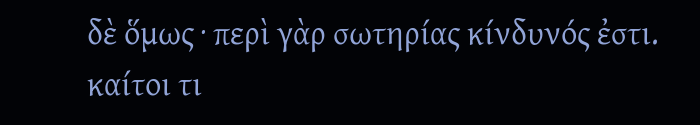δὲ ὅμως · περὶ γὰρ σωτηρίας κίνδυνός ἐστι. καίτοι τι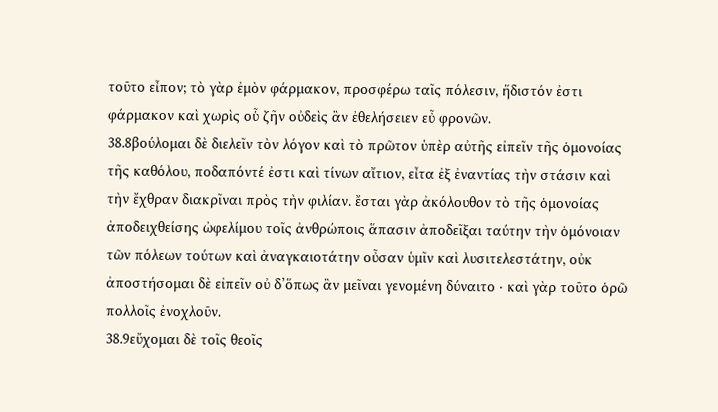τοῦτο εἶπον; τὸ γὰρ ἐμὸν φάρμακον, προσφέρω ταῖς πόλεσιν, ἥδιστόν ἐστι φάρμακον καὶ χωρὶς οὗ ζῆν οὐδεὶς ἂν ἐθελήσειεν εὖ φρονῶν.
38.8βούλομαι δὲ διελεῖν τὸν λόγον καὶ τὸ πρῶτον ὑπὲρ αὐτῆς εἰπεῖν τῆς ὁμονοίας τῆς καθόλου, ποδαπόντέ ἐστι καὶ τίνων αἴτιον, εἶτα ἐξ ἐναντίας τὴν στάσιν καὶ τὴν ἔχθραν διακρῖναι πρὸς τὴν φιλίαν. ἔσται γὰρ ἀκόλουθον τὸ τῆς ὁμονοίας ἀποδειχθείσης ὠφελίμου τοῖς ἀνθρώποις ἅπασιν ἀποδεῖξαι ταύτην τὴν ὁμόνοιαν τῶν πόλεων τούτων καὶ ἀναγκαιοτάτην οὖσαν ὑμῖν καὶ λυσιτελεστάτην, οὐκ ἀποστήσομαι δὲ εἰπεῖν οὐ δ’ὅπως ἂν μεῖναι γενομένη δύναιτο · καὶ γὰρ τοῦτο ὁρῶ πολλοῖς ἐνοχλοῦν.
38.9εὔχομαι δὲ τοῖς θεοῖς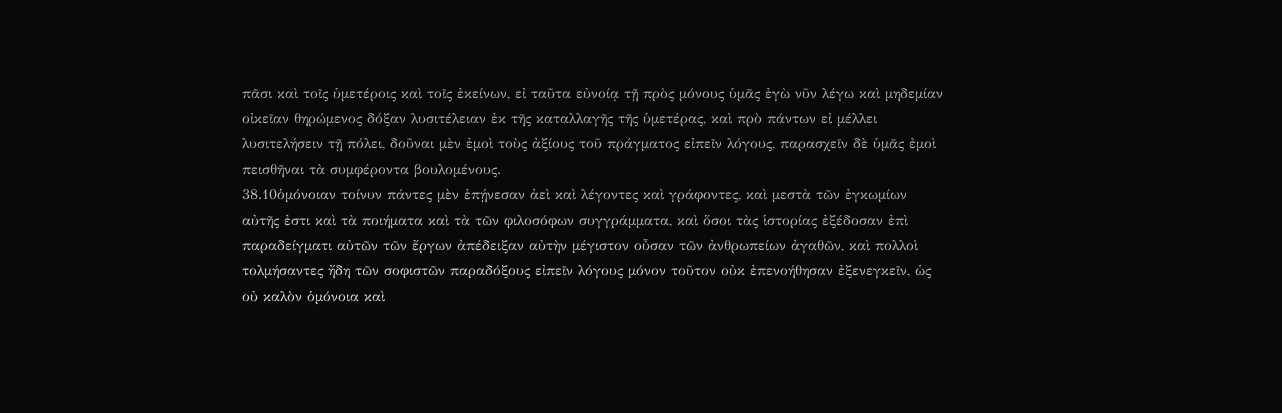πᾶσι καὶ τοῖς ὑμετέροις καὶ τοῖς ἐκείνων, εἰ ταῦτα εὐνοίᾳ τῇ πρὸς μόνους ὑμᾶς ἐγὼ νῦν λέγω καὶ μηδεμίαν οἰκεῖαν θηρώμενος δόξαν λυσιτέλειαν ἐκ τῆς καταλλαγῆς τῆς ὑμετέρας, καὶ πρὸ πάντων εἰ μέλλει λυσιτελήσειν τῇ πόλει, δοῦναι μὲν ἐμοὶ τοὺς ἀξίους τοῦ πράγματος εἰπεῖν λόγους, παρασχεῖν δὲ ὑμᾶς ἐμοὶ πεισθῆναι τὰ συμφέροντα βουλομένους.
38.10ὁμόνοιαν τοίνυν πάντες μὲν ἐπῄνεσαν ἀεὶ καὶ λέγοντες καὶ γράφοντες, καὶ μεστὰ τῶν ἐγκωμίων αὐτῆς ἐστι καὶ τὰ ποιήματα καὶ τὰ τῶν φιλοσόφων συγγράμματα, καὶ ὅσοι τὰς ἱστορίας ἐξέδοσαν ἐπὶ παραδείγματι αὐτῶν τῶν ἔργων ἀπέδειξαν αὐτὴν μέγιστον οὖσαν τῶν ἀνθρωπείων ἀγαθῶν, καὶ πολλοὶ τολμήσαντες ἤδη τῶν σοφιστῶν παραδόξους εἰπεῖν λόγους μόνον τοῦτον οὐκ ἐπενοήθησαν ἐξενεγκεῖν, ὡς οὐ καλὸν ὁμόνοια καὶ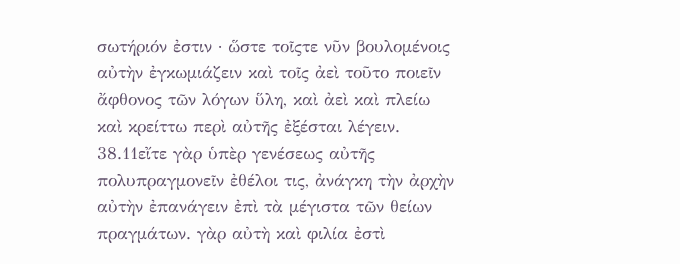σωτήριόν ἐστιν · ὥστε τοῖςτε νῦν βουλομένοις αὐτὴν ἐγκωμιάζειν καὶ τοῖς ἀεὶ τοῦτο ποιεῖν ἄφθονος τῶν λόγων ὕλη, καὶ ἀεὶ καὶ πλείω καὶ κρείττω περὶ αὐτῆς ἐξέσται λέγειν.
38.11εἴτε γὰρ ὑπὲρ γενέσεως αὐτῆς πολυπραγμονεῖν ἐθέλοι τις, ἀνάγκη τὴν ἀρχὴν αὐτὴν ἐπανάγειν ἐπὶ τὰ μέγιστα τῶν θείων πραγμάτων. γὰρ αὐτὴ καὶ φιλία ἐστὶ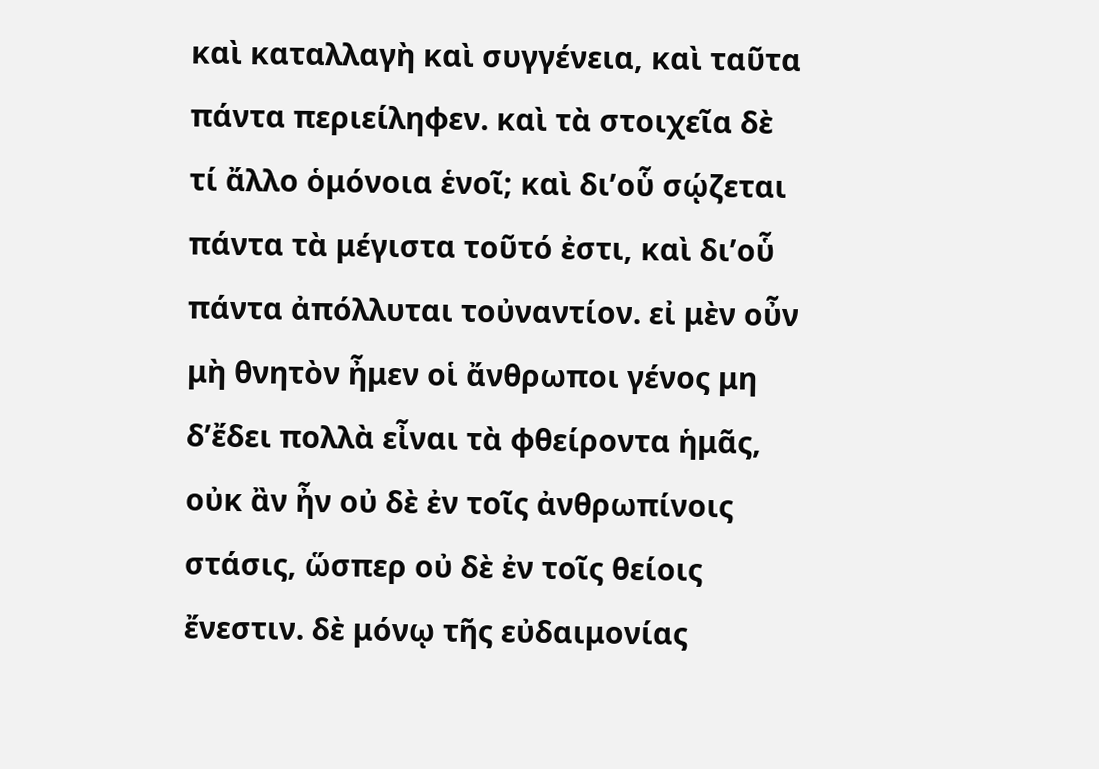καὶ καταλλαγὴ καὶ συγγένεια, καὶ ταῦτα πάντα περιείληφεν. καὶ τὰ στοιχεῖα δὲ τί ἄλλο ὁμόνοια ἑνοῖ; καὶ δι’οὗ σῴζεται πάντα τὰ μέγιστα τοῦτό ἐστι, καὶ δι’οὗ πάντα ἀπόλλυται τοὐναντίον. εἰ μὲν οὖν μὴ θνητὸν ἦμεν οἱ ἄνθρωποι γένος μη δ’ἔδει πολλὰ εἶναι τὰ φθείροντα ἡμᾶς, οὐκ ἂν ἦν οὐ δὲ ἐν τοῖς ἀνθρωπίνοις στάσις, ὥσπερ οὐ δὲ ἐν τοῖς θείοις ἔνεστιν. δὲ μόνῳ τῆς εὐδαιμονίας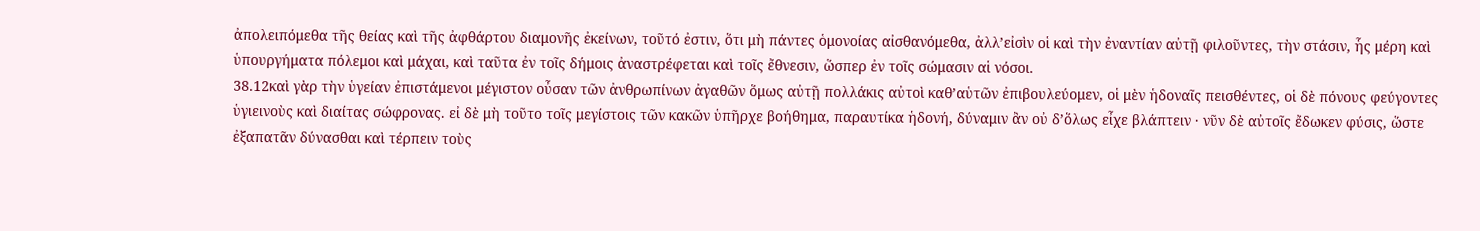ἀπολειπόμεθα τῆς θείας καὶ τῆς ἀφθάρτου διαμονῆς ἐκείνων, τοῦτό ἐστιν, ὅτι μὴ πάντες ὁμονοίας αἰσθανόμεθα, ἀλλ’εἰσὶν οἱ καὶ τὴν ἐναντίαν αὐτῇ φιλοῦντες, τὴν στάσιν, ἧς μέρη καὶ ὑπουργήματα πόλεμοι καὶ μάχαι, καὶ ταῦτα ἐν τοῖς δήμοις ἀναστρέφεται καὶ τοῖς ἔθνεσιν, ὥσπερ ἐν τοῖς σώμασιν αἱ νόσοι.
38.12καὶ γὰρ τὴν ὑγείαν ἐπιστάμενοι μέγιστον οὖσαν τῶν ἀνθρωπίνων ἀγαθῶν ὅμως αὐτῇ πολλάκις αὐτοὶ καθ’αὑτῶν ἐπιβουλεύομεν, οἱ μὲν ἡδοναῖς πεισθέντες, οἱ δὲ πόνους φεύγοντες ὑγιεινοὺς καὶ διαίτας σώφρονας. εἰ δὲ μὴ τοῦτο τοῖς μεγίστοις τῶν κακῶν ὑπῆρχε βοήθημα, παραυτίκα ἡδονή, δύναμιν ἂν οὐ δ’ὅλως εἶχε βλάπτειν · νῦν δὲ αὐτοῖς ἔδωκεν φύσις, ὥστε ἐξαπατᾶν δύνασθαι καὶ τέρπειν τοὺς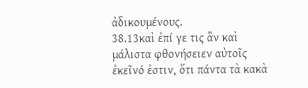ἀδικουμένους.
38.13καὶ ἐπί γε τις ἂν καὶ μάλιστα φθονήσειεν αὐτοῖς ἐκεῖνό ἐστιν, ὅτι πάντα τὰ κακὰ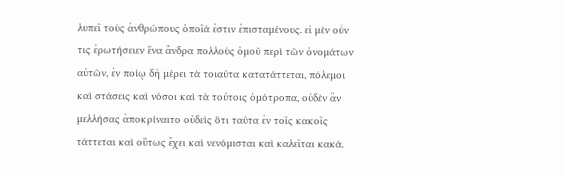λυπεῖ τοὺς ἀνθρώπους ὁποῖά ἐστιν ἐπισταμένους. εἰ μὲν οὖν τις ἐρωτήσειεν ἕνα ἄνδρα πολλοὺς ὁμοῦ περὶ τῶν ὀνομάτων αὐτῶν, ἐν ποίῳ δὴ μέρει τὰ τοιαῦτα κατατάττεται, πόλεμοι καὶ στάσεις καὶ νόσοι καὶ τὰ τούτοις ὁμότροπα, οὐδὲν ἂν μελλήσας ἀποκρίναιτο οὐδεὶς ὅτι ταῦτα ἐν τοῖς κακοῖς τάττεται καὶ οὕτως ἔχει καὶ νενόμισται καὶ καλεῖται κακά.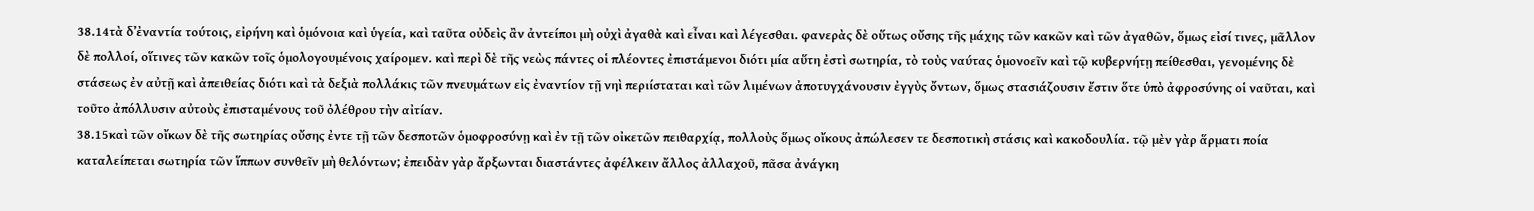38.14τὰ δ’ἐναντία τούτοις, εἰρήνη καὶ ὁμόνοια καὶ ὑγεία, καὶ ταῦτα οὐδεὶς ἂν ἀντείποι μὴ οὐχὶ ἀγαθὰ καὶ εἶναι καὶ λέγεσθαι. φανερὰς δὲ οὕτως οὔσης τῆς μάχης τῶν κακῶν καὶ τῶν ἀγαθῶν, ὅμως εἰσί τινες, μᾶλλον δὲ πολλοί, οἵτινες τῶν κακῶν τοῖς ὁμολογουμένοις χαίρομεν. καὶ περὶ δὲ τῆς νεὼς πάντες οἱ πλέοντες ἐπιστάμενοι διότι μία αὕτη ἐστὶ σωτηρία, τὸ τοὺς ναύτας ὁμονοεῖν καὶ τῷ κυβερνήτῃ πείθεσθαι, γενομένης δὲ στάσεως ἐν αὐτῇ καὶ ἀπειθείας διότι καὶ τὰ δεξιὰ πολλάκις τῶν πνευμάτων εἰς ἐναντίον τῇ νηὶ περιίσταται καὶ τῶν λιμένων ἀποτυγχάνουσιν ἐγγὺς ὄντων, ὅμως στασιάζουσιν ἔστιν ὅτε ὑπὸ ἀφροσύνης οἱ ναῦται, καὶ τοῦτο ἀπόλλυσιν αὐτοὺς ἐπισταμένους τοῦ ὀλέθρου τὴν αἰτίαν.
38.15καὶ τῶν οἴκων δὲ τῆς σωτηρίας οὔσης ἐντε τῇ τῶν δεσποτῶν ὁμοφροσύνῃ καὶ ἐν τῇ τῶν οἰκετῶν πειθαρχίᾳ, πολλοὺς ὅμως οἴκους ἀπώλεσεν τε δεσποτικὴ στάσις καὶ κακοδουλία. τῷ μὲν γὰρ ἅρματι ποία καταλείπεται σωτηρία τῶν ἵππων συνθεῖν μὴ θελόντων; ἐπειδὰν γὰρ ἄρξωνται διαστάντες ἀφέλκειν ἄλλος ἀλλαχοῦ, πᾶσα ἀνάγκη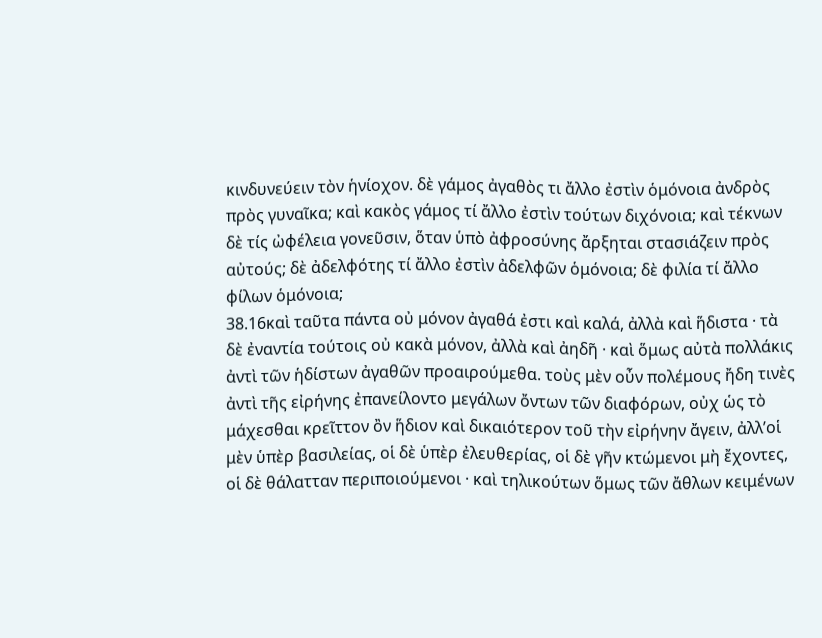κινδυνεύειν τὸν ἡνίοχον. δὲ γάμος ἀγαθὸς τι ἄλλο ἐστὶν ὁμόνοια ἀνδρὸς πρὸς γυναῖκα; καὶ κακὸς γάμος τί ἄλλο ἐστὶν τούτων διχόνοια; καὶ τέκνων δὲ τίς ὠφέλεια γονεῦσιν, ὅταν ὑπὸ ἀφροσύνης ἄρξηται στασιάζειν πρὸς αὐτούς; δὲ ἀδελφότης τί ἄλλο ἐστὶν ἀδελφῶν ὁμόνοια; δὲ φιλία τί ἄλλο φίλων ὁμόνοια;
38.16καὶ ταῦτα πάντα οὐ μόνον ἀγαθά ἐστι καὶ καλά, ἀλλὰ καὶ ἥδιστα · τὰ δὲ ἐναντία τούτοις οὐ κακὰ μόνον, ἀλλὰ καὶ ἀηδῆ · καὶ ὅμως αὐτὰ πολλάκις ἀντὶ τῶν ἡδίστων ἀγαθῶν προαιρούμεθα. τοὺς μὲν οὖν πολέμους ἤδη τινὲς ἀντὶ τῆς εἰρήνης ἐπανείλοντο μεγάλων ὄντων τῶν διαφόρων, οὐχ ὡς τὸ μάχεσθαι κρεῖττον ὂν ἥδιον καὶ δικαιότερον τοῦ τὴν εἰρήνην ἄγειν, ἀλλ’οἱ μὲν ὑπὲρ βασιλείας, οἱ δὲ ὑπὲρ ἐλευθερίας, οἱ δὲ γῆν κτώμενοι μὴ ἔχοντες, οἱ δὲ θάλατταν περιποιούμενοι · καὶ τηλικούτων ὅμως τῶν ἄθλων κειμένων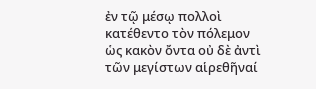ἐν τῷ μέσῳ πολλοὶ κατέθεντο τὸν πόλεμον ὡς κακὸν ὄντα οὐ δὲ ἀντὶ τῶν μεγίστων αἱρεθῆναί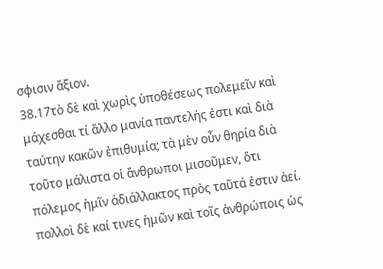σφισιν ἄξιον.
38.17τὸ δὲ καὶ χωρὶς ὑποθέσεως πολεμεῖν καὶ μάχεσθαι τί ἄλλο μανία παντελής ἐστι καὶ διὰ ταύτην κακῶν ἐπιθυμία; τὰ μὲν οὖν θηρία διὰ τοῦτο μάλιστα οἱ ἄνθρωποι μισοῦμεν, ὅτι πόλεμος ἡμῖν ἀδιάλλακτος πρὸς ταῦτά ἐστιν ἀεί. πολλοὶ δὲ καί τινες ἡμῶν καὶ τοῖς ἀνθρώποις ὡς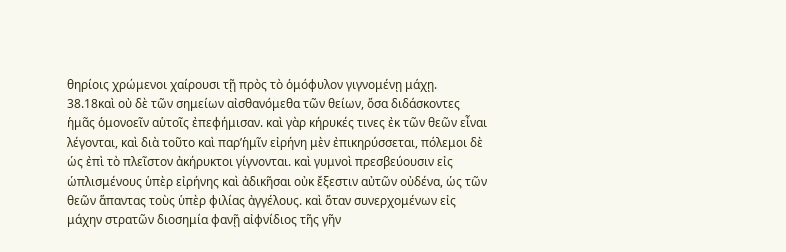θηρίοις χρώμενοι χαίρουσι τῇ πρὸς τὸ ὁμόφυλον γιγνομένῃ μάχῃ.
38.18καὶ οὐ δὲ τῶν σημείων αἰσθανόμεθα τῶν θείων, ὅσα διδάσκοντες ἡμᾶς ὁμονοεῖν αὑτοῖς ἐπεφήμισαν. καὶ γὰρ κήρυκές τινες ἐκ τῶν θεῶν εἶναι λέγονται, καὶ διὰ τοῦτο καὶ παρ’ἡμῖν εἰρήνη μὲν ἐπικηρύσσεται, πόλεμοι δὲ ὡς ἐπὶ τὸ πλεῖστον ἀκήρυκτοι γίγνονται. καὶ γυμνοὶ πρεσβεύουσιν εἰς ὡπλισμένους ὑπὲρ εἰρήνης καὶ ἀδικῆσαι οὐκ ἔξεστιν αὐτῶν οὐδένα, ὡς τῶν θεῶν ἅπαντας τοὺς ὑπὲρ φιλίας ἀγγέλους. καὶ ὅταν συνερχομένων εἰς μάχην στρατῶν διοσημία φανῇ αἰφνίδιος τῆς γῆν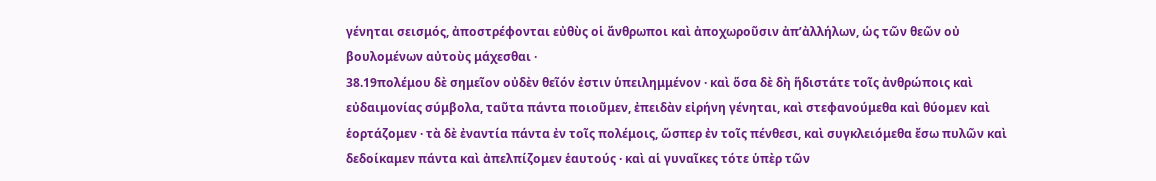γένηται σεισμός, ἀποστρέφονται εὐθὺς οἱ ἄνθρωποι καὶ ἀποχωροῦσιν ἀπ’ἀλλήλων, ὡς τῶν θεῶν οὐ βουλομένων αὐτοὺς μάχεσθαι ·
38.19πολέμου δὲ σημεῖον οὐδὲν θεῖόν ἐστιν ὑπειλημμένον · καὶ ὅσα δὲ δὴ ἥδιστάτε τοῖς ἀνθρώποις καὶ εὐδαιμονίας σύμβολα, ταῦτα πάντα ποιοῦμεν, ἐπειδὰν εἰρήνη γένηται, καὶ στεφανούμεθα καὶ θύομεν καὶ ἑορτάζομεν · τὰ δὲ ἐναντία πάντα ἐν τοῖς πολέμοις, ὥσπερ ἐν τοῖς πένθεσι, καὶ συγκλειόμεθα ἔσω πυλῶν καὶ δεδοίκαμεν πάντα καὶ ἀπελπίζομεν ἑαυτούς · καὶ αἱ γυναῖκες τότε ὑπὲρ τῶν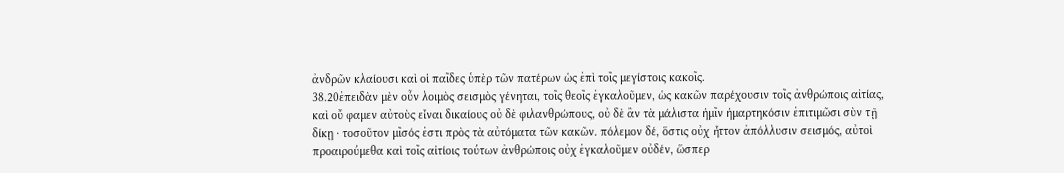ἀνδρῶν κλαίουσι καὶ οἱ παῖδες ὑπὲρ τῶν πατέρων ὡς ἐπὶ τοῖς μεγίστοις κακοῖς.
38.20ἐπειδὰν μὲν οὖν λοιμὸς σεισμὸς γένηται, τοῖς θεοῖς ἐγκαλοῦμεν, ὡς κακῶν παρέχουσιν τοῖς ἀνθρώποις αἰτίας, καὶ οὔ φαμεν αὐτοὺς εἶναι δικαίους οὐ δὲ φιλανθρώπους, οὐ δὲ ἂν τὰ μάλιστα ἡμῖν ἡμαρτηκόσιν ἐπιτιμῶσι σὺν τῇ δίκῃ · τοσοῦτον μῖσός ἐστι πρὸς τὰ αὐτόματα τῶν κακῶν. πόλεμον δέ, ὅστις οὐχ ἧττον ἀπόλλυσιν σεισμός, αὐτοὶ προαιρούμεθα καὶ τοῖς αἰτίοις τούτων ἀνθρώποις οὐχ ἐγκαλοῦμεν οὐδέν, ὥσπερ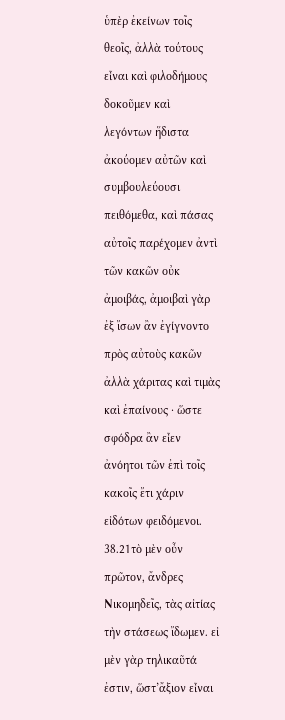ὑπὲρ ἐκείνων τοῖς θεοῖς, ἀλλὰ τούτους εἶναι καὶ φιλοδήμους δοκοῦμεν καὶ λεγόντων ἥδιστα ἀκούομεν αὐτῶν καὶ συμβουλεύουσι πειθόμεθα, καὶ πάσας αὐτοῖς παρέχομεν ἀντὶ τῶν κακῶν οὐκ ἀμοιβάς, ἀμοιβαὶ γὰρ ἐξ ἴσων ἂν ἐγίγνοντο πρὸς αὐτοὺς κακῶν ἀλλὰ χάριτας καὶ τιμὰς καὶ ἐπαίνους · ὥστε σφόδρα ἂν εἶεν ἀνόητοι τῶν ἐπὶ τοῖς κακοῖς ἔτι χάριν εἰδότων φειδόμενοι.
38.21τὸ μὲν οὖν πρῶτον, ἄνδρες Νικομηδεῖς, τὰς αἰτίας τὴν στάσεως ἴδωμεν. εἰ μὲν γὰρ τηλικαῦτά ἐστιν, ὥστ’ἄξιον εἶναι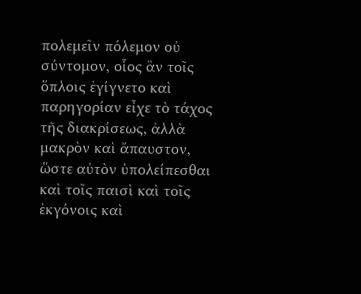πολεμεῖν πόλεμον οὐ σύντομον, οἷος ἂν τοῖς ὅπλοις ἐγίγνετο καὶ παρηγορίαν εἶχε τὸ τάχος τῆς διακρίσεως, ἀλλὰ μακρὸν καὶ ἄπαυστον, ὥστε αὐτὸν ὑπολείπεσθαι καὶ τοῖς παισὶ καὶ τοῖς ἐκγόνοις καὶ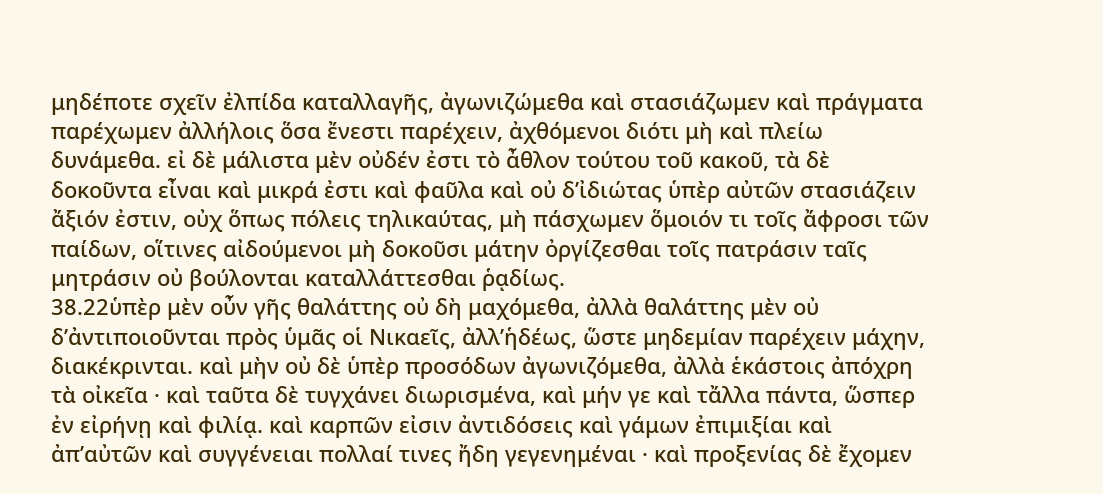μηδέποτε σχεῖν ἐλπίδα καταλλαγῆς, ἀγωνιζώμεθα καὶ στασιάζωμεν καὶ πράγματα παρέχωμεν ἀλλήλοις ὅσα ἔνεστι παρέχειν, ἀχθόμενοι διότι μὴ καὶ πλείω δυνάμεθα. εἰ δὲ μάλιστα μὲν οὐδέν ἐστι τὸ ἆθλον τούτου τοῦ κακοῦ, τὰ δὲ δοκοῦντα εἶναι καὶ μικρά ἐστι καὶ φαῦλα καὶ οὐ δ’ἰδιώτας ὑπὲρ αὐτῶν στασιάζειν ἄξιόν ἐστιν, οὐχ ὅπως πόλεις τηλικαύτας, μὴ πάσχωμεν ὅμοιόν τι τοῖς ἄφροσι τῶν παίδων, οἵτινες αἰδούμενοι μὴ δοκοῦσι μάτην ὀργίζεσθαι τοῖς πατράσιν ταῖς μητράσιν οὐ βούλονται καταλλάττεσθαι ῥᾳδίως.
38.22ὑπὲρ μὲν οὖν γῆς θαλάττης οὐ δὴ μαχόμεθα, ἀλλὰ θαλάττης μὲν οὐ δ’ἀντιποιοῦνται πρὸς ὑμᾶς οἱ Νικαεῖς, ἀλλ’ἡδέως, ὥστε μηδεμίαν παρέχειν μάχην, διακέκρινται. καὶ μὴν οὐ δὲ ὑπὲρ προσόδων ἀγωνιζόμεθα, ἀλλὰ ἑκάστοις ἀπόχρη τὰ οἰκεῖα · καὶ ταῦτα δὲ τυγχάνει διωρισμένα, καὶ μήν γε καὶ τἄλλα πάντα, ὥσπερ ἐν εἰρήνῃ καὶ φιλίᾳ. καὶ καρπῶν εἰσιν ἀντιδόσεις καὶ γάμων ἐπιμιξίαι καὶ ἀπ’αὐτῶν καὶ συγγένειαι πολλαί τινες ἤδη γεγενημέναι · καὶ προξενίας δὲ ἔχομεν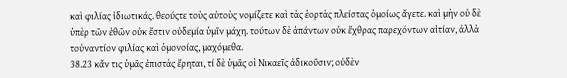καὶ φιλίας ἰδιωτικάς. θεούςτε τοὺς αὐτοὺς νομίζετε καὶ τὰς ἑορτὰς πλείστας ὁμοίως ἄγετε. καὶ μὴν οὐ δὲ ὑπὲρ τῶν ἐθῶν οὐκ ἔστιν οὐδεμία ὑμῖν μάχη. τούτων δὲ ἁπάντων οὐκ ἔχθρας παρεχόντων αἰτίαν, ἀλλὰ τοὐναντίον φιλίας καὶ ὁμονοίας, μαχόμεθα.
38.23 κἄν τις ὑμᾶς ἐπιστὰς ἔρηται, τί δὲ ὑμᾶς οἱ Νικαεῖς ἀδικοῦσιν; οὐδὲν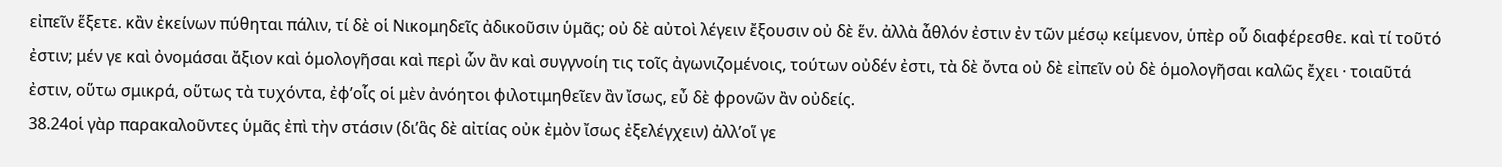εἰπεῖν ἕξετε. κἂν ἐκείνων πύθηται πάλιν, τί δὲ οἱ Νικομηδεῖς ἀδικοῦσιν ὑμᾶς; οὐ δὲ αὐτοὶ λέγειν ἔξουσιν οὐ δὲ ἕν. ἀλλὰ ἆθλόν ἐστιν ἐν τῶν μέσῳ κείμενον, ὑπὲρ οὗ διαφέρεσθε. καὶ τί τοῦτό ἐστιν; μέν γε καὶ ὀνομάσαι ἄξιον καὶ ὁμολογῆσαι καὶ περὶ ὧν ἂν καὶ συγγνοίη τις τοῖς ἀγωνιζομένοις, τούτων οὐδέν ἐστι, τὰ δὲ ὄντα οὐ δὲ εἰπεῖν οὐ δὲ ὁμολογῆσαι καλῶς ἔχει · τοιαῦτά ἐστιν, οὕτω σμικρά, οὕτως τὰ τυχόντα, ἐφ’οἷς οἱ μὲν ἀνόητοι φιλοτιμηθεῖεν ἂν ἴσως, εὖ δὲ φρονῶν ἂν οὐδείς.
38.24οἱ γὰρ παρακαλοῦντες ὑμᾶς ἐπὶ τὴν στάσιν (δι’ἃς δὲ αἰτίας οὐκ ἐμὸν ἴσως ἐξελέγχειν) ἀλλ’οἵ γε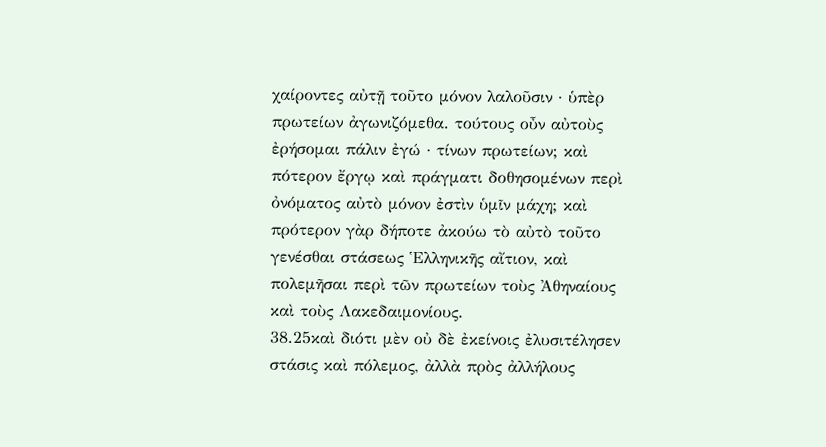χαίροντες αὐτῇ τοῦτο μόνον λαλοῦσιν · ὑπὲρ πρωτείων ἀγωνιζόμεθα. τούτους οὖν αὐτοὺς ἐρήσομαι πάλιν ἐγώ · τίνων πρωτείων; καὶ πότερον ἔργῳ καὶ πράγματι δοθησομένων περὶ ὀνόματος αὐτὸ μόνον ἐστὶν ὑμῖν μάχη; καὶ πρότερον γὰρ δήποτε ἀκούω τὸ αὐτὸ τοῦτο γενέσθαι στάσεως Ἑλληνικῆς αἴτιον, καὶ πολεμῆσαι περὶ τῶν πρωτείων τοὺς Ἀθηναίους καὶ τοὺς Λακεδαιμονίους.
38.25καὶ διότι μὲν οὐ δὲ ἐκείνοις ἐλυσιτέλησεν στάσις καὶ πόλεμος, ἀλλὰ πρὸς ἀλλήλους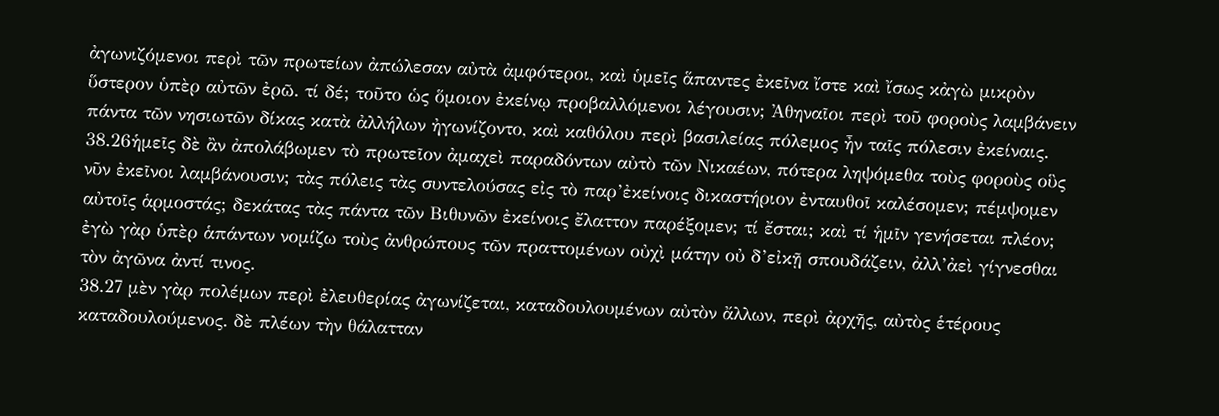ἀγωνιζόμενοι περὶ τῶν πρωτείων ἀπώλεσαν αὐτὰ ἀμφότεροι, καὶ ὑμεῖς ἅπαντες ἐκεῖνα ἴστε καὶ ἴσως κἀγὼ μικρὸν ὕστερον ὑπὲρ αὐτῶν ἐρῶ. τί δέ; τοῦτο ὡς ὅμοιον ἐκείνῳ προβαλλόμενοι λέγουσιν; Ἀθηναῖοι περὶ τοῦ φοροὺς λαμβάνειν πάντα τῶν νησιωτῶν δίκας κατὰ ἀλλήλων ἠγωνίζοντο, καὶ καθόλου περὶ βασιλείας πόλεμος ἦν ταῖς πόλεσιν ἐκείναις.
38.26ἡμεῖς δὲ ἂν ἀπολάβωμεν τὸ πρωτεῖον ἀμαχεὶ παραδόντων αὐτὸ τῶν Νικαέων, πότερα ληψόμεθα τοὺς φοροὺς οὓς νῦν ἐκεῖνοι λαμβάνουσιν; τὰς πόλεις τὰς συντελούσας εἰς τὸ παρ’ἐκείνοις δικαστήριον ἐνταυθοῖ καλέσομεν; πέμψομεν αὐτοῖς ἁρμοστάς; δεκάτας τὰς πάντα τῶν Βιθυνῶν ἐκείνοις ἔλαττον παρέξομεν; τί ἔσται; καὶ τί ἡμῖν γενήσεται πλέον; ἐγὼ γὰρ ὑπὲρ ἁπάντων νομίζω τοὺς ἀνθρώπους τῶν πραττομένων οὐχὶ μάτην οὐ δ’εἰκῇ σπουδάζειν, ἀλλ’ἀεὶ γίγνεσθαι τὸν ἀγῶνα ἀντί τινος.
38.27 μὲν γὰρ πολέμων περὶ ἐλευθερίας ἀγωνίζεται, καταδουλουμένων αὐτὸν ἄλλων, περὶ ἀρχῆς, αὐτὸς ἑτέρους καταδουλούμενος. δὲ πλέων τὴν θάλατταν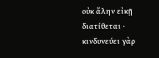οὐκ ἄλην εἰκῇ διατίθεται · κινδυνεύει γὰρ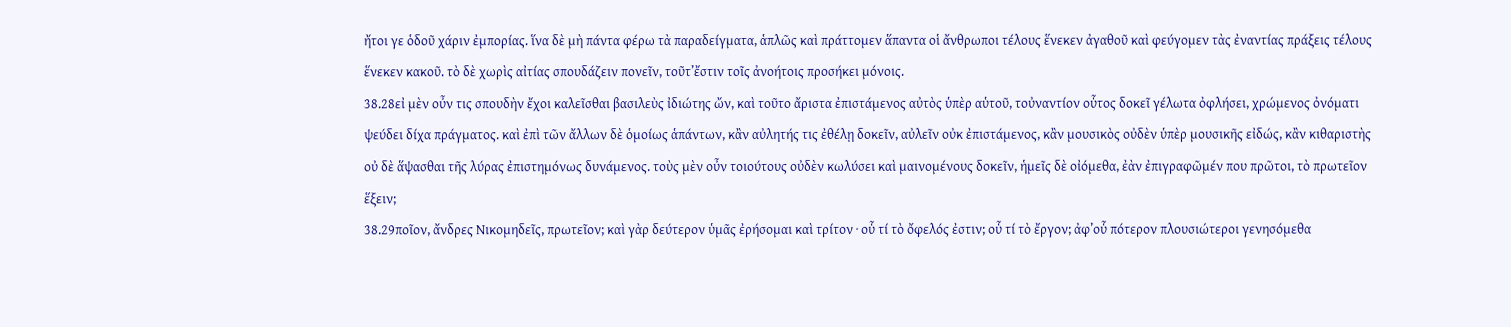ἤτοι γε ὁδοῦ χάριν ἐμπορίας. ἵνα δὲ μὴ πάντα φέρω τὰ παραδείγματα, ἁπλῶς καὶ πράττομεν ἅπαντα οἱ ἄνθρωποι τέλους ἕνεκεν ἀγαθοῦ καὶ φεύγομεν τὰς ἐναντίας πράξεις τέλους ἕνεκεν κακοῦ. τὸ δὲ χωρὶς αἰτίας σπουδάζειν πονεῖν, τοῦτ’ἔστιν τοῖς ἀνοήτοις προσήκει μόνοις.
38.28εἰ μὲν οὖν τις σπουδὴν ἔχοι καλεῖσθαι βασιλεὺς ἰδιώτης ὤν, καὶ τοῦτο ἄριστα ἐπιστάμενος αὐτὸς ὑπὲρ αὑτοῦ, τοὐναντίον οὗτος δοκεῖ γέλωτα ὀφλήσει, χρώμενος ὀνόματι ψεύδει δίχα πράγματος. καὶ ἐπὶ τῶν ἄλλων δὲ ὁμοίως ἁπάντων, κἂν αὐλητής τις ἐθέλῃ δοκεῖν, αὐλεῖν οὐκ ἐπιστάμενος, κἂν μουσικὸς οὐδὲν ὑπὲρ μουσικῆς εἰδώς, κἂν κιθαριστὴς οὐ δὲ ἅψασθαι τῆς λύρας ἐπιστημόνως δυνάμενος. τοὺς μὲν οὖν τοιούτους οὐδὲν κωλύσει καὶ μαινομένους δοκεῖν, ἡμεῖς δὲ οἰόμεθα, ἐὰν ἐπιγραφῶμέν που πρῶτοι, τὸ πρωτεῖον ἕξειν;
38.29ποῖον, ἄνδρες Νικομηδεῖς, πρωτεῖον; καὶ γὰρ δεύτερον ὑμᾶς ἐρήσομαι καὶ τρίτον · οὗ τί τὸ ὄφελός ἐστιν; οὗ τί τὸ ἔργον; ἀφ’οὗ πότερον πλουσιώτεροι γενησόμεθα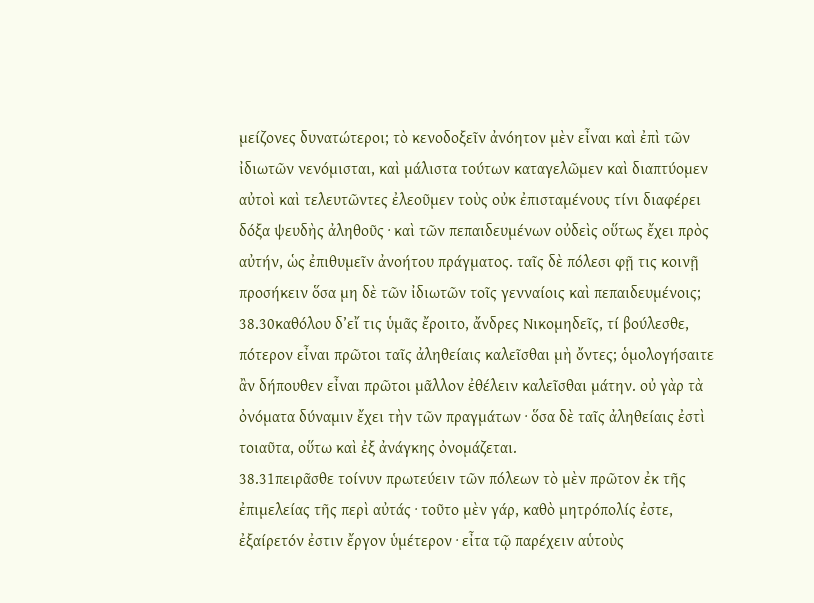μείζονες δυνατώτεροι; τὸ κενοδοξεῖν ἀνόητον μὲν εἶναι καὶ ἐπὶ τῶν ἰδιωτῶν νενόμισται, καὶ μάλιστα τούτων καταγελῶμεν καὶ διαπτύομεν αὐτοὶ καὶ τελευτῶντες ἐλεοῦμεν τοὺς οὐκ ἐπισταμένους τίνι διαφέρει δόξα ψευδὴς ἀληθοῦς · καὶ τῶν πεπαιδευμένων οὐδεὶς οὕτως ἔχει πρὸς αὐτήν, ὡς ἐπιθυμεῖν ἀνοήτου πράγματος. ταῖς δὲ πόλεσι φῇ τις κοινῇ προσήκειν ὅσα μη δὲ τῶν ἰδιωτῶν τοῖς γενναίοις καὶ πεπαιδευμένοις;
38.30καθόλου δ’εἴ τις ὑμᾶς ἔροιτο, ἄνδρες Νικομηδεῖς, τί βούλεσθε, πότερον εἶναι πρῶτοι ταῖς ἀληθείαις καλεῖσθαι μὴ ὄντες; ὁμολογήσαιτε ἂν δήπουθεν εἶναι πρῶτοι μᾶλλον ἐθέλειν καλεῖσθαι μάτην. οὐ γὰρ τὰ ὀνόματα δύναμιν ἔχει τὴν τῶν πραγμάτων · ὅσα δὲ ταῖς ἀληθείαις ἐστὶ τοιαῦτα, οὕτω καὶ ἐξ ἀνάγκης ὀνομάζεται.
38.31πειρᾶσθε τοίνυν πρωτεύειν τῶν πόλεων τὸ μὲν πρῶτον ἐκ τῆς ἐπιμελείας τῆς περὶ αὐτάς · τοῦτο μὲν γάρ, καθὸ μητρόπολίς ἐστε, ἐξαίρετόν ἐστιν ἔργον ὑμέτερον · εἶτα τῷ παρέχειν αὑτοὺς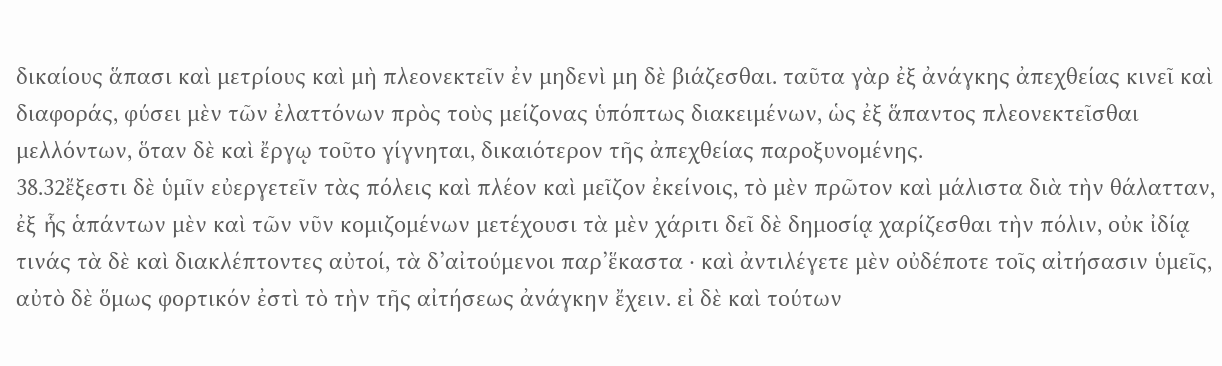δικαίους ἅπασι καὶ μετρίους καὶ μὴ πλεονεκτεῖν ἐν μηδενὶ μη δὲ βιάζεσθαι. ταῦτα γὰρ ἐξ ἀνάγκης ἀπεχθείας κινεῖ καὶ διαφοράς, φύσει μὲν τῶν ἐλαττόνων πρὸς τοὺς μείζονας ὑπόπτως διακειμένων, ὡς ἐξ ἅπαντος πλεονεκτεῖσθαι μελλόντων, ὅταν δὲ καὶ ἔργῳ τοῦτο γίγνηται, δικαιότερον τῆς ἀπεχθείας παροξυνομένης.
38.32ἔξεστι δὲ ὑμῖν εὐεργετεῖν τὰς πόλεις καὶ πλέον καὶ μεῖζον ἐκείνοις, τὸ μὲν πρῶτον καὶ μάλιστα διὰ τὴν θάλατταν, ἐξ ἧς ἁπάντων μὲν καὶ τῶν νῦν κομιζομένων μετέχουσι τὰ μὲν χάριτι δεῖ δὲ δημοσίᾳ χαρίζεσθαι τὴν πόλιν, οὐκ ἰδίᾳ τινάς τὰ δὲ καὶ διακλέπτοντες αὐτοί, τὰ δ’αἰτούμενοι παρ’ἕκαστα · καὶ ἀντιλέγετε μὲν οὐδέποτε τοῖς αἰτήσασιν ὑμεῖς, αὐτὸ δὲ ὅμως φορτικόν ἐστὶ τὸ τὴν τῆς αἰτήσεως ἀνάγκην ἔχειν. εἰ δὲ καὶ τούτων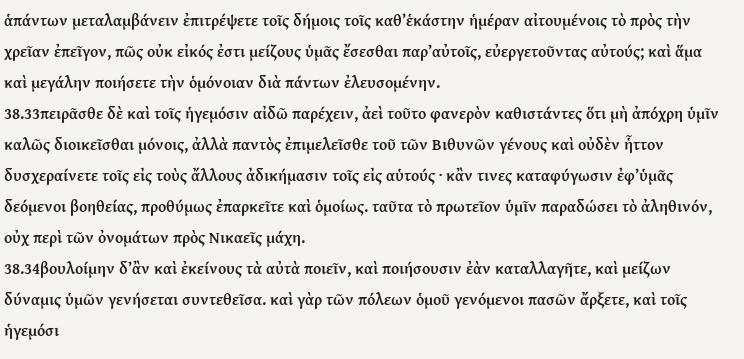ἁπάντων μεταλαμβάνειν ἐπιτρέψετε τοῖς δήμοις τοῖς καθ’ἑκάστην ἡμέραν αἰτουμένοις τὸ πρὸς τὴν χρεῖαν ἐπεῖγον, πῶς οὐκ εἰκός ἐστι μείζους ὑμᾶς ἔσεσθαι παρ’αὐτοῖς, εὐεργετοῦντας αὐτούς; καὶ ἅμα καὶ μεγάλην ποιήσετε τὴν ὁμόνοιαν διὰ πάντων ἐλευσομένην.
38.33πειρᾶσθε δὲ καὶ τοῖς ἡγεμόσιν αἰδῶ παρέχειν, ἀεὶ τοῦτο φανερὸν καθιστάντες ὅτι μὴ ἀπόχρη ὑμῖν καλῶς διοικεῖσθαι μόνοις, ἀλλὰ παντὸς ἐπιμελεῖσθε τοῦ τῶν Βιθυνῶν γένους καὶ οὐδὲν ἧττον δυσχεραίνετε τοῖς εἰς τοὺς ἄλλους ἀδικήμασιν τοῖς εἰς αὑτούς · κἂν τινες καταφύγωσιν ἐφ’ὑμᾶς δεόμενοι βοηθείας, προθύμως ἐπαρκεῖτε καὶ ὁμοίως. ταῦτα τὸ πρωτεῖον ὑμῖν παραδώσει τὸ ἀληθινόν, οὐχ περὶ τῶν ὀνομάτων πρὸς Νικαεῖς μάχη.
38.34βουλοίμην δ’ἂν καὶ ἐκείνους τὰ αὐτὰ ποιεῖν, καὶ ποιήσουσιν ἐὰν καταλλαγῆτε, καὶ μείζων δύναμις ὑμῶν γενήσεται συντεθεῖσα. καὶ γὰρ τῶν πόλεων ὁμοῦ γενόμενοι πασῶν ἄρξετε, καὶ τοῖς ἡγεμόσι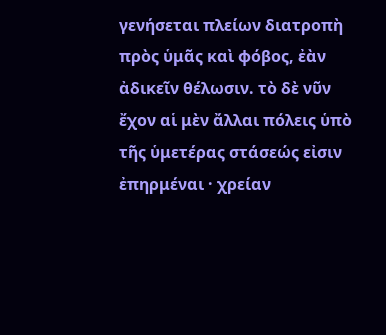γενήσεται πλείων διατροπὴ πρὸς ὑμᾶς καὶ φόβος, ἐὰν ἀδικεῖν θέλωσιν. τὸ δὲ νῦν ἔχον αἱ μὲν ἄλλαι πόλεις ὑπὸ τῆς ὑμετέρας στάσεώς εἰσιν ἐπηρμέναι · χρείαν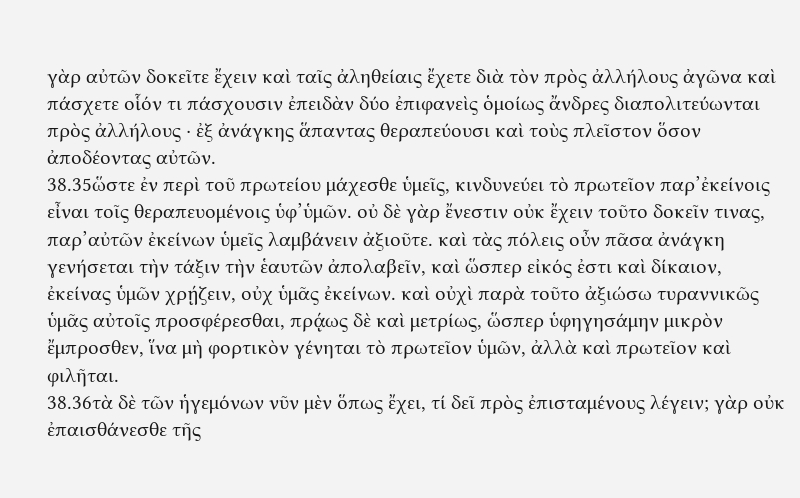γὰρ αὐτῶν δοκεῖτε ἔχειν καὶ ταῖς ἀληθείαις ἔχετε διὰ τὸν πρὸς ἀλλήλους ἀγῶνα καὶ πάσχετε οἷόν τι πάσχουσιν ἐπειδὰν δύο ἐπιφανεὶς ὁμοίως ἄνδρες διαπολιτεύωνται πρὸς ἀλλήλους · ἐξ ἀνάγκης ἅπαντας θεραπεύουσι καὶ τοὺς πλεῖστον ὅσον ἀποδέοντας αὐτῶν.
38.35ὥστε ἐν περὶ τοῦ πρωτείου μάχεσθε ὑμεῖς, κινδυνεύει τὸ πρωτεῖον παρ’ἐκείνοις εἶναι τοῖς θεραπευομένοις ὑφ’ὑμῶν. οὐ δὲ γὰρ ἔνεστιν οὐκ ἔχειν τοῦτο δοκεῖν τινας, παρ’αὐτῶν ἐκείνων ὑμεῖς λαμβάνειν ἀξιοῦτε. καὶ τὰς πόλεις οὖν πᾶσα ἀνάγκη γενήσεται τὴν τάξιν τὴν ἑαυτῶν ἀπολαβεῖν, καὶ ὥσπερ εἰκός ἐστι καὶ δίκαιον, ἐκείνας ὑμῶν χρῄζειν, οὐχ ὑμᾶς ἐκείνων. καὶ οὐχὶ παρὰ τοῦτο ἀξιώσω τυραννικῶς ὑμᾶς αὐτοῖς προσφέρεσθαι, πρᾴως δὲ καὶ μετρίως, ὥσπερ ὑφηγησάμην μικρὸν ἔμπροσθεν, ἵνα μὴ φορτικὸν γένηται τὸ πρωτεῖον ὑμῶν, ἀλλὰ καὶ πρωτεῖον καὶ φιλῆται.
38.36τὰ δὲ τῶν ἡγεμόνων νῦν μὲν ὅπως ἔχει, τί δεῖ πρὸς ἐπισταμένους λέγειν; γὰρ οὐκ ἐπαισθάνεσθε τῆς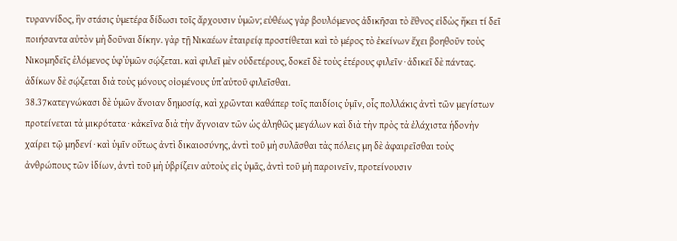τυραννίδος, ἣν στάσις ὑμετέρα δίδωσι τοῖς ἄρχουσιν ὑμῶν; εὐθέως γὰρ βουλόμενος ἀδικῆσαι τὸ ἔθνος εἰδὼς ἥκει τί δεῖ ποιήσαντα αὐτὸν μὴ δοῦναι δίκην. γὰρ τῇ Νικαέων ἑταιρείᾳ προστίθεται καὶ τὸ μέρος τὸ ἐκείνων ἔχει βοηθοῦν τοὺς Νικομηδεῖς ἑλόμενος ὑφ’ὑμῶν σῴζεται. καὶ φιλεῖ μὲν οὐδετέρους, δοκεῖ δὲ τοὺς ἑτέρους φιλεῖν · ἀδικεῖ δὲ πάντας. ἀδίκων δὲ σῴζεται διὰ τοὺς μόνους οἰομένους ὑπ’αὐτοῦ φιλεῖσθαι.
38.37κατεγνώκασι δὲ ὑμῶν ἄνοιαν δημοσίᾳ, καὶ χρῶνται καθάπερ τοῖς παιδίοις ὑμῖν, οἷς πολλάκις ἀντὶ τῶν μεγίστων προτείνεται τὰ μικρότατα · κἀκεῖνα διὰ τὴν ἄγνοιαν τῶν ὡς ἀληθῶς μεγάλων καὶ διὰ τὴν πρὸς τὰ ἐλάχιστα ἡδονὴν χαίρει τῷ μηδενί · καὶ ὑμῖν οὕτως ἀντὶ δικαιοσύνης, ἀντὶ τοῦ μὴ συλᾶσθαι τὰς πόλεις μη δὲ ἀφαιρεῖσθαι τοὺς ἀνθρώπους τῶν ἰδίων, ἀντὶ τοῦ μὴ ὑβρίζειν αὐτοὺς εἰς ὑμᾶς, ἀντὶ τοῦ μὴ παροινεῖν, προτείνουσιν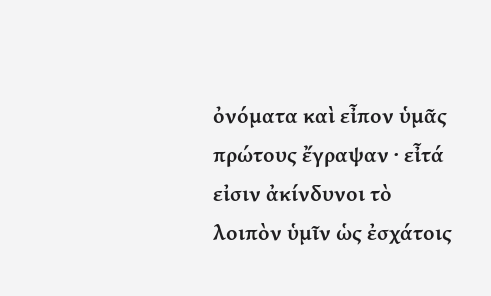ὀνόματα καὶ εἶπον ὑμᾶς πρώτους ἔγραψαν · εἶτά εἰσιν ἀκίνδυνοι τὸ λοιπὸν ὑμῖν ὡς ἐσχάτοις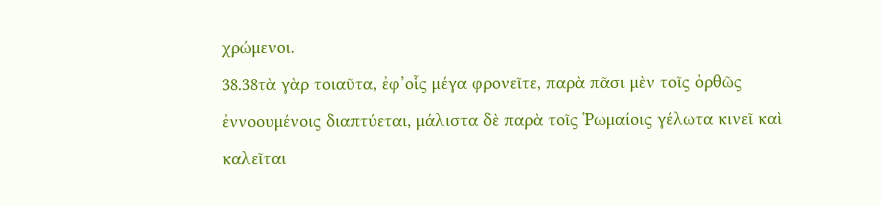χρώμενοι.
38.38τὰ γὰρ τοιαῦτα, ἐφ’οἷς μέγα φρονεῖτε, παρὰ πᾶσι μὲν τοῖς ὀρθῶς ἐννοουμένοις διαπτύεται, μάλιστα δὲ παρὰ τοῖς Ῥωμαίοις γέλωτα κινεῖ καὶ καλεῖται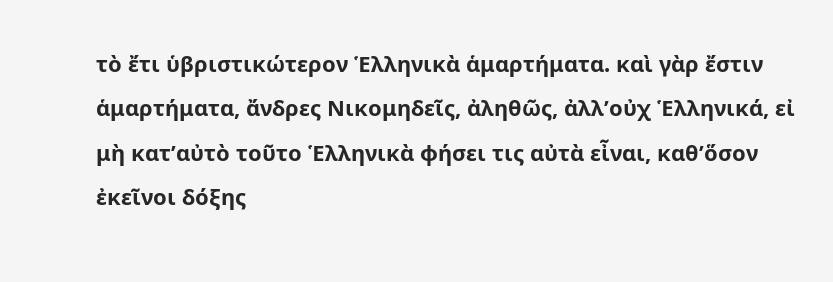τὸ ἔτι ὑβριστικώτερον Ἑλληνικὰ ἁμαρτήματα. καὶ γὰρ ἔστιν ἁμαρτήματα, ἄνδρες Νικομηδεῖς, ἀληθῶς, ἀλλ’οὐχ Ἑλληνικά, εἰ μὴ κατ’αὐτὸ τοῦτο Ἑλληνικὰ φήσει τις αὐτὰ εἶναι, καθ’ὅσον ἐκεῖνοι δόξης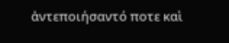ἀντεποιήσαντό ποτε καὶ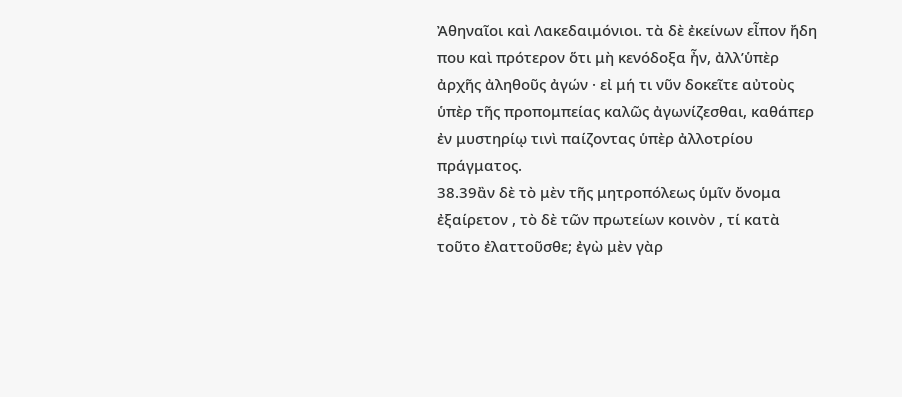Ἀθηναῖοι καὶ Λακεδαιμόνιοι. τὰ δὲ ἐκείνων εἶπον ἤδη που καὶ πρότερον ὅτι μὴ κενόδοξα ἦν, ἀλλ’ὑπὲρ ἀρχῆς ἀληθοῦς ἀγών · εἰ μή τι νῦν δοκεῖτε αὐτοὺς ὑπὲρ τῆς προπομπείας καλῶς ἀγωνίζεσθαι, καθάπερ ἐν μυστηρίῳ τινὶ παίζοντας ὑπὲρ ἀλλοτρίου πράγματος.
38.39ἂν δὲ τὸ μὲν τῆς μητροπόλεως ὑμῖν ὄνομα ἐξαίρετον , τὸ δὲ τῶν πρωτείων κοινὸν , τί κατὰ τοῦτο ἐλαττοῦσθε; ἐγὼ μὲν γὰρ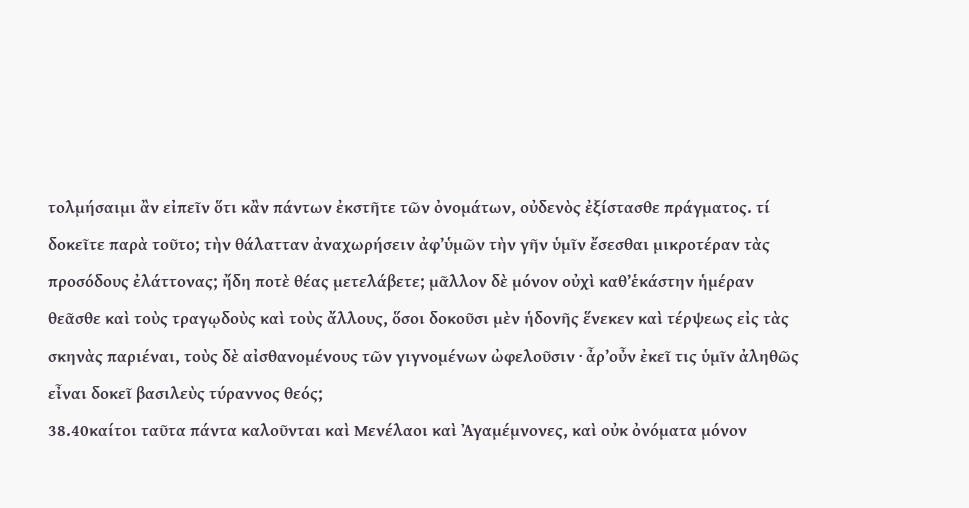τολμήσαιμι ἂν εἰπεῖν ὅτι κἂν πάντων ἐκστῆτε τῶν ὀνομάτων, οὐδενὸς ἐξίστασθε πράγματος. τί δοκεῖτε παρὰ τοῦτο; τὴν θάλατταν ἀναχωρήσειν ἀφ’ὑμῶν τὴν γῆν ὑμῖν ἔσεσθαι μικροτέραν τὰς προσόδους ἐλάττονας; ἤδη ποτὲ θέας μετελάβετε; μᾶλλον δὲ μόνον οὐχὶ καθ’ἑκάστην ἡμέραν θεᾶσθε καὶ τοὺς τραγῳδοὺς καὶ τοὺς ἄλλους, ὅσοι δοκοῦσι μὲν ἡδονῆς ἕνεκεν καὶ τέρψεως εἰς τὰς σκηνὰς παριέναι, τοὺς δὲ αἰσθανομένους τῶν γιγνομένων ὠφελοῦσιν · ἆρ’οὖν ἐκεῖ τις ὑμῖν ἀληθῶς εἶναι δοκεῖ βασιλεὺς τύραννος θεός;
38.40καίτοι ταῦτα πάντα καλοῦνται καὶ Μενέλαοι καὶ Ἀγαμέμνονες, καὶ οὐκ ὀνόματα μόνον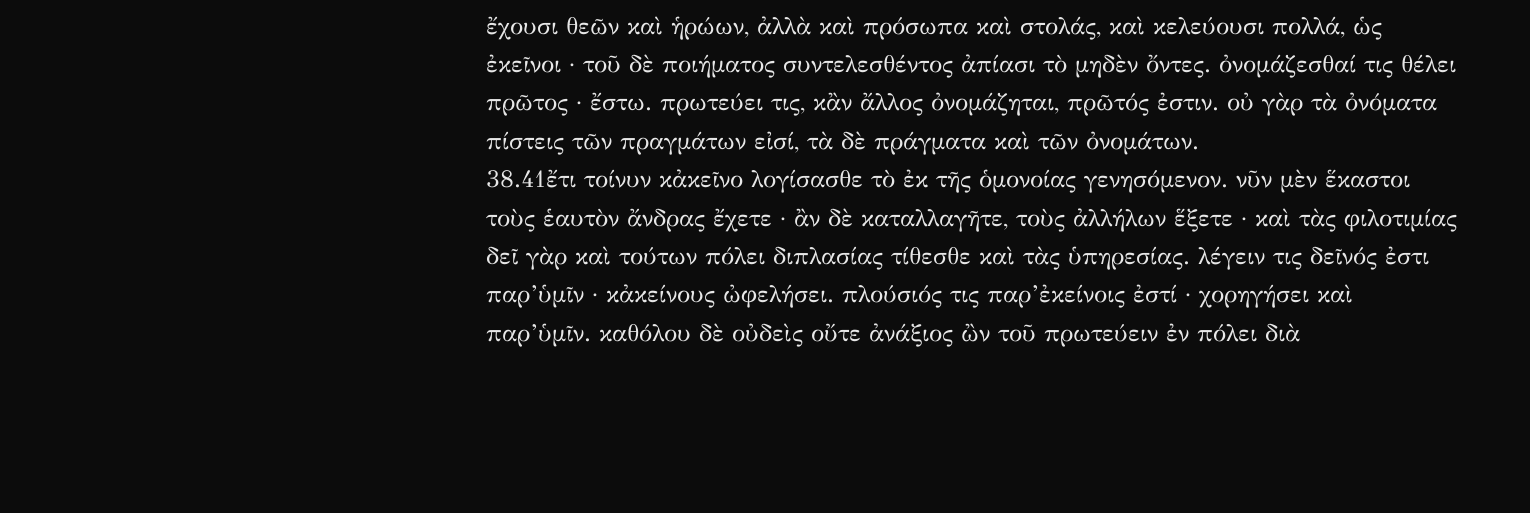ἔχουσι θεῶν καὶ ἡρώων, ἀλλὰ καὶ πρόσωπα καὶ στολάς, καὶ κελεύουσι πολλά, ὡς ἐκεῖνοι · τοῦ δὲ ποιήματος συντελεσθέντος ἀπίασι τὸ μηδὲν ὄντες. ὀνομάζεσθαί τις θέλει πρῶτος · ἔστω. πρωτεύει τις, κἂν ἄλλος ὀνομάζηται, πρῶτός ἐστιν. οὐ γὰρ τὰ ὀνόματα πίστεις τῶν πραγμάτων εἰσί, τὰ δὲ πράγματα καὶ τῶν ὀνομάτων.
38.41ἔτι τοίνυν κἀκεῖνο λογίσασθε τὸ ἐκ τῆς ὁμονοίας γενησόμενον. νῦν μὲν ἕκαστοι τοὺς ἑαυτὸν ἄνδρας ἔχετε · ἂν δὲ καταλλαγῆτε, τοὺς ἀλλήλων ἕξετε · καὶ τὰς φιλοτιμίας δεῖ γὰρ καὶ τούτων πόλει διπλασίας τίθεσθε καὶ τὰς ὑπηρεσίας. λέγειν τις δεῖνός ἐστι παρ’ὑμῖν · κἀκείνους ὠφελήσει. πλούσιός τις παρ’ἐκείνοις ἐστί · χορηγήσει καὶ παρ’ὑμῖν. καθόλου δὲ οὐδεὶς οὔτε ἀνάξιος ὢν τοῦ πρωτεύειν ἐν πόλει διὰ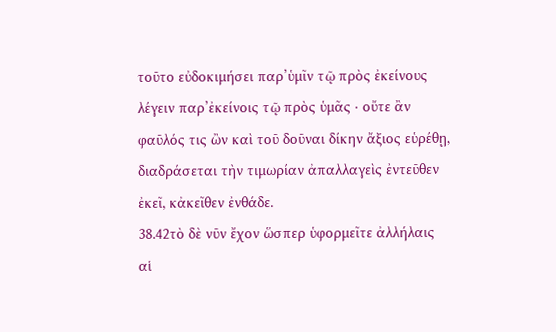τοῦτο εὐδοκιμήσει παρ’ὑμῖν τῷ πρὸς ἐκείνους λέγειν παρ’ἐκείνοις τῷ πρὸς ὑμᾶς · οὔτε ἂν φαῦλός τις ὢν καὶ τοῦ δοῦναι δίκην ἄξιος εὑρέθῃ, διαδράσεται τὴν τιμωρίαν ἀπαλλαγεὶς ἐντεῦθεν ἐκεῖ, κἀκεῖθεν ἐνθάδε.
38.42τὸ δὲ νῦν ἔχον ὥσπερ ὑφορμεῖτε ἀλλήλαις αἱ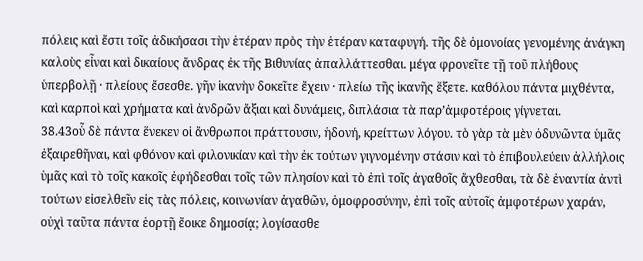πόλεις καὶ ἔστι τοῖς ἀδικήσασι τὴν ἑτέραν πρὸς τὴν ἑτέραν καταφυγή. τῆς δὲ ὁμονοίας γενομένης ἀνάγκη καλοὺς εἶναι καὶ δικαίους ἄνδρας ἐκ τῆς Βιθυνίας ἀπαλλάττεσθαι. μέγα φρονεῖτε τῇ τοῦ πλήθους ὑπερβολῇ · πλείους ἔσεσθε. γῆν ἱκανὴν δοκεῖτε ἔχειν · πλείω τῆς ἱκανῆς ἕξετε. καθόλου πάντα μιχθέντα, καὶ καρποὶ καὶ χρήματα καὶ ἀνδρῶν ἄξιαι καὶ δυνάμεις, διπλάσια τὰ παρ’ἀμφοτέροις γίγνεται.
38.43οὗ δὲ πάντα ἕνεκεν οἱ ἄνθρωποι πράττουσιν, ἡδονή, κρείττων λόγου. τὸ γὰρ τὰ μὲν ὀδυνῶντα ὑμᾶς ἐξαιρεθῆναι, καὶ φθόνον καὶ φιλονικίαν καὶ τὴν ἐκ τούτων γιγνομένην στάσιν καὶ τὸ ἐπιβουλεύειν ἀλλήλοις ὑμᾶς καὶ τὸ τοῖς κακοῖς ἐφήδεσθαι τοῖς τῶν πλησίον καὶ τὸ ἐπὶ τοῖς ἀγαθοῖς ἄχθεσθαι, τὰ δὲ ἐναντία ἀντὶ τούτων εἰσελθεῖν εἰς τὰς πόλεις, κοινωνίαν ἀγαθῶν, ὁμοφροσύνην, ἐπὶ τοῖς αὐτοῖς ἀμφοτέρων χαράν, οὐχὶ ταῦτα πάντα ἑορτῇ ἔοικε δημοσίᾳ; λογίσασθε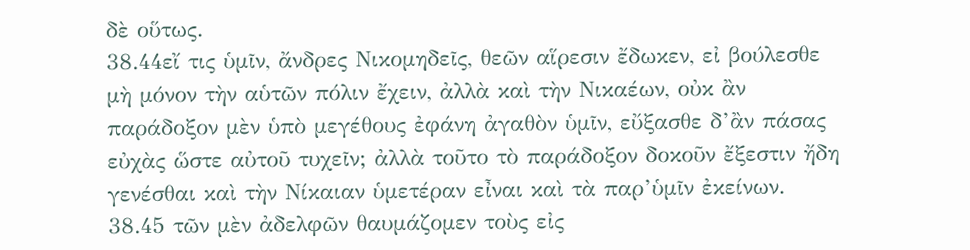δὲ οὕτως.
38.44εἴ τις ὑμῖν, ἄνδρες Νικομηδεῖς, θεῶν αἵρεσιν ἔδωκεν, εἰ βούλεσθε μὴ μόνον τὴν αὑτῶν πόλιν ἔχειν, ἀλλὰ καὶ τὴν Νικαέων, οὐκ ἂν παράδοξον μὲν ὑπὸ μεγέθους ἐφάνη ἀγαθὸν ὑμῖν, εὔξασθε δ’ἂν πάσας εὐχὰς ὥστε αὐτοῦ τυχεῖν; ἀλλὰ τοῦτο τὸ παράδοξον δοκοῦν ἔξεστιν ἤδη γενέσθαι καὶ τὴν Νίκαιαν ὑμετέραν εἶναι καὶ τὰ παρ’ὑμῖν ἐκείνων.
38.45 τῶν μὲν ἀδελφῶν θαυμάζομεν τοὺς εἰς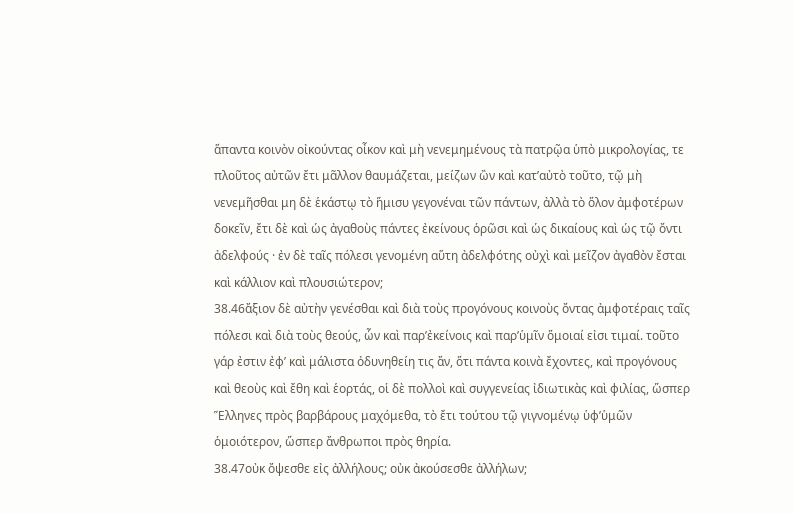ἅπαντα κοινὸν οἰκούντας οἶκον καὶ μὴ νενεμημένους τὰ πατρῷα ὑπὸ μικρολογίας, τε πλοῦτος αὐτῶν ἔτι μᾶλλον θαυμάζεται, μείζων ὢν καὶ κατ’αὐτὸ τοῦτο, τῷ μὴ νενεμῆσθαι μη δὲ ἑκάστῳ τὸ ἥμισυ γεγονέναι τῶν πάντων, ἀλλὰ τὸ ὅλον ἀμφοτέρων δοκεῖν, ἔτι δὲ καὶ ὡς ἀγαθοὺς πάντες ἐκείνους ὁρῶσι καὶ ὡς δικαίους καὶ ὡς τῷ ὄντι ἀδελφούς · ἐν δὲ ταῖς πόλεσι γενομένη αὕτη ἀδελφότης οὐχὶ καὶ μεῖζον ἀγαθὸν ἔσται καὶ κάλλιον καὶ πλουσιώτερον;
38.46ἄξιον δὲ αὐτὴν γενέσθαι καὶ διὰ τοὺς προγόνους κοινοὺς ὄντας ἀμφοτέραις ταῖς πόλεσι καὶ διὰ τοὺς θεούς, ὧν καὶ παρ’ἐκείνοις καὶ παρ’ὑμῖν ὅμοιαί εἰσι τιμαί. τοῦτο γάρ ἐστιν ἐφ’ καὶ μάλιστα ὀδυνηθείη τις ἄν, ὅτι πάντα κοινὰ ἔχοντες, καὶ προγόνους καὶ θεοὺς καὶ ἔθη καὶ ἑορτάς, οἱ δὲ πολλοὶ καὶ συγγενείας ἰδιωτικὰς καὶ φιλίας, ὥσπερ Ἕλληνες πρὸς βαρβάρους μαχόμεθα, τὸ ἔτι τούτου τῷ γιγνομένῳ ὑφ’ὑμῶν ὁμοιότερον, ὥσπερ ἄνθρωποι πρὸς θηρία.
38.47οὐκ ὄψεσθε εἰς ἀλλήλους; οὐκ ἀκούσεσθε ἀλλήλων;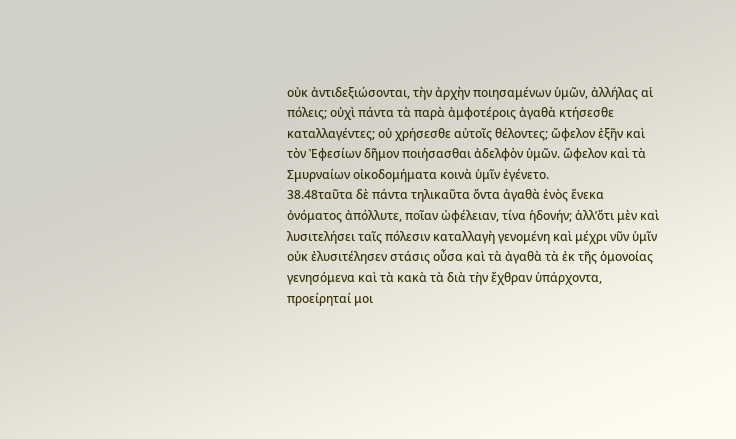οὐκ ἀντιδεξιώσονται, τὴν ἀρχὴν ποιησαμένων ὑμῶν, ἀλλήλας αἱ πόλεις; οὐχὶ πάντα τὰ παρὰ ἀμφοτέροις ἀγαθὰ κτήσεσθε καταλλαγέντες; οὐ χρήσεσθε αὐτοῖς θέλοντες; ὤφελον ἐξῆν καὶ τὸν Ἐφεσίων δῆμον ποιήσασθαι ἀδελφὸν ὑμῶν. ὤφελον καὶ τὰ Σμυρναίων οἰκοδομήματα κοινὰ ὑμῖν ἐγένετο.
38.48ταῦτα δὲ πάντα τηλικαῦτα ὄντα ἀγαθὰ ἑνὸς ἕνεκα ὀνόματος ἀπόλλυτε, ποῖαν ὠφέλειαν, τίνα ἡδονήν; ἀλλ’ὅτι μὲν καὶ λυσιτελήσει ταῖς πόλεσιν καταλλαγὴ γενομένη καὶ μέχρι νῦν ὑμῖν οὐκ ἐλυσιτέλησεν στάσις οὖσα καὶ τὰ ἀγαθὰ τὰ ἐκ τῆς ὁμονοίας γενησόμενα καὶ τὰ κακὰ τὰ διὰ τὴν ἔχθραν ὑπάρχοντα, προείρηταί μοι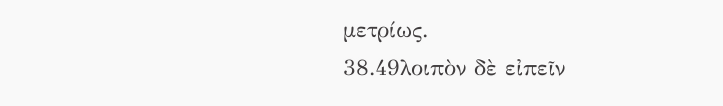μετρίως.
38.49λοιπὸν δὲ εἰπεῖν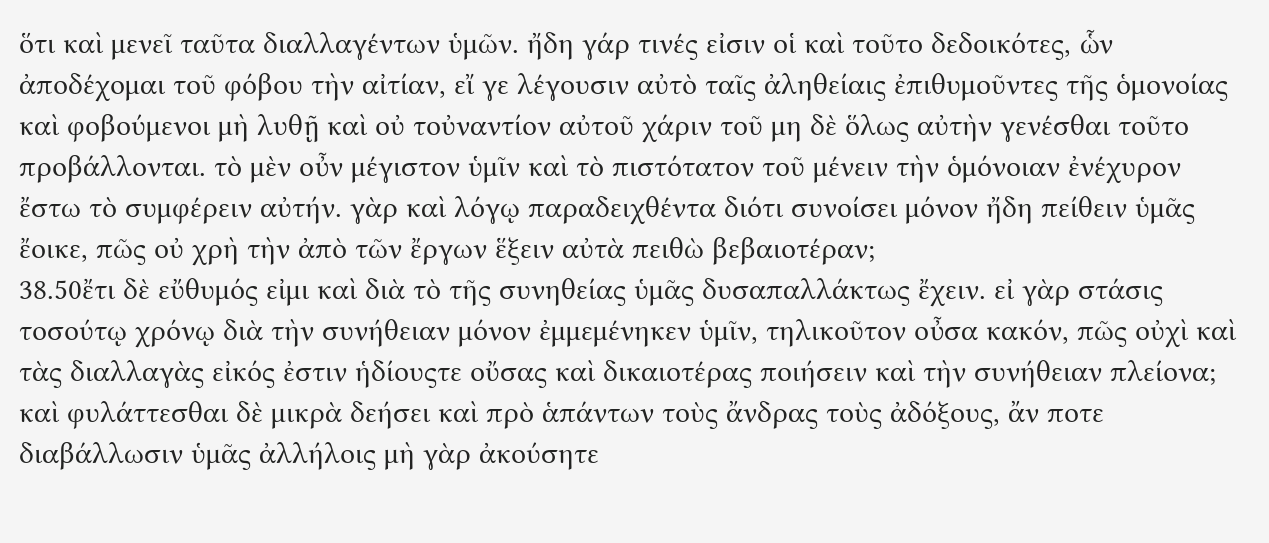ὅτι καὶ μενεῖ ταῦτα διαλλαγέντων ὑμῶν. ἤδη γάρ τινές εἰσιν οἱ καὶ τοῦτο δεδοικότες, ὧν ἀποδέχομαι τοῦ φόβου τὴν αἰτίαν, εἴ γε λέγουσιν αὐτὸ ταῖς ἀληθείαις ἐπιθυμοῦντες τῆς ὁμονοίας καὶ φοβούμενοι μὴ λυθῇ καὶ οὐ τοὐναντίον αὐτοῦ χάριν τοῦ μη δὲ ὅλως αὐτὴν γενέσθαι τοῦτο προβάλλονται. τὸ μὲν οὖν μέγιστον ὑμῖν καὶ τὸ πιστότατον τοῦ μένειν τὴν ὁμόνοιαν ἐνέχυρον ἔστω τὸ συμφέρειν αὐτήν. γὰρ καὶ λόγῳ παραδειχθέντα διότι συνοίσει μόνον ἤδη πείθειν ὑμᾶς ἔοικε, πῶς οὐ χρὴ τὴν ἀπὸ τῶν ἔργων ἕξειν αὐτὰ πειθὼ βεβαιοτέραν;
38.50ἔτι δὲ εὔθυμός εἰμι καὶ διὰ τὸ τῆς συνηθείας ὑμᾶς δυσαπαλλάκτως ἔχειν. εἰ γὰρ στάσις τοσούτῳ χρόνῳ διὰ τὴν συνήθειαν μόνον ἐμμεμένηκεν ὑμῖν, τηλικοῦτον οὖσα κακόν, πῶς οὐχὶ καὶ τὰς διαλλαγὰς εἰκός ἐστιν ἡδίουςτε οὔσας καὶ δικαιοτέρας ποιήσειν καὶ τὴν συνήθειαν πλείονα; καὶ φυλάττεσθαι δὲ μικρὰ δεήσει καὶ πρὸ ἁπάντων τοὺς ἄνδρας τοὺς ἀδόξους, ἄν ποτε διαβάλλωσιν ὑμᾶς ἀλλήλοις μὴ γὰρ ἀκούσητε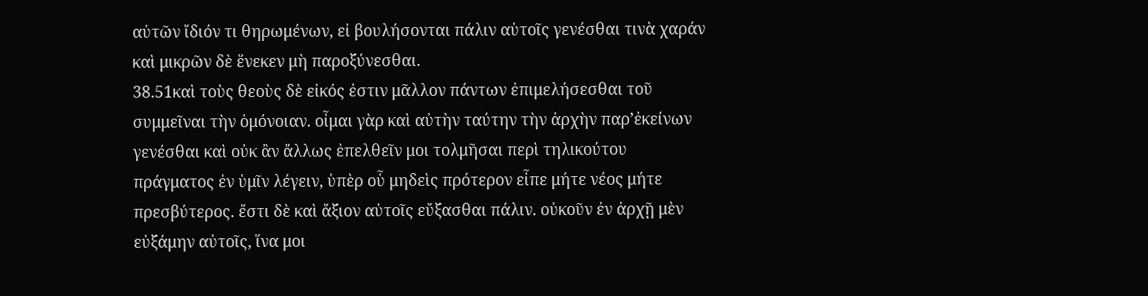αὐτῶν ἴδιόν τι θηρωμένων, εἰ βουλήσονται πάλιν αὑτοῖς γενέσθαι τινὰ χαράν καὶ μικρῶν δὲ ἕνεκεν μὴ παροξύνεσθαι.
38.51καὶ τοὺς θεοὺς δὲ εἰκός ἐστιν μᾶλλον πάντων ἐπιμελήσεσθαι τοῦ συμμεῖναι τὴν ὁμόνοιαν. οἶμαι γὰρ καὶ αὐτὴν ταύτην τὴν ἀρχὴν παρ’ἐκείνων γενέσθαι καὶ οὐκ ἂν ἄλλως ἐπελθεῖν μοι τολμῆσαι περὶ τηλικούτου πράγματος ἐν ὑμῖν λέγειν, ὑπὲρ οὗ μηδεὶς πρότερον εἶπε μήτε νέος μήτε πρεσβύτερος. ἔστι δὲ καὶ ἄξιον αὐτοῖς εὔξασθαι πάλιν. οὐκοῦν ἐν ἀρχῇ μὲν εὐξάμην αὐτοῖς, ἵνα μοι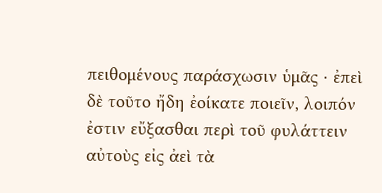πειθομένους παράσχωσιν ὑμᾶς · ἐπεὶ δὲ τοῦτο ἤδη ἐοίκατε ποιεῖν, λοιπόν ἐστιν εὔξασθαι περὶ τοῦ φυλάττειν αὐτοὺς εἰς ἀεὶ τὰ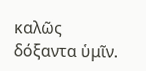καλῶς δόξαντα ὑμῖν.